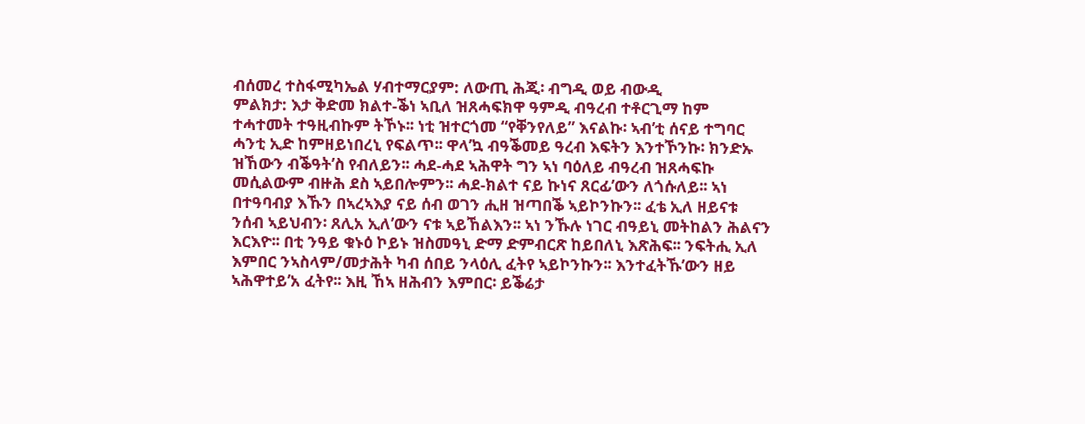ብሰመረ ተስፋሚካኤል ሃብተማርያም: ለውጢ ሕጂ፡ ብግዲ ወይ ብውዲ
ምልክታ: እታ ቅድመ ክልተ-ቕነ ኣቢለ ዝጸሓፍክዋ ዓምዲ ብዓረብ ተቶርጊማ ከም ተሓተመት ተዓዚብኩም ትኾኑ፡፡ ነቲ ዝተርጎመ “የቐንየለይ” እናልኩ፡ ኣብ’ቲ ሰናይ ተግባር ሓንቲ ኢድ ከምዘይነበረኒ የፍልጥ፡፡ ዋላ’ኳ ብዓቕመይ ዓረብ እፍትን እንተኾንኩ፡ ክንድኡ ዝኸውን ብቕዓት’ስ የብለይን፡፡ ሓደ-ሓደ ኣሕዋት ግን ኣነ ባዕለይ ብዓረብ ዝጸሓፍኩ መሲልውም ብዙሕ ደስ ኣይበሎምን፡፡ ሓደ-ክልተ ናይ ኩነና ጸርፊ’ውን ለጎሱለይ፡፡ ኣነ በተዓባብያ እኹን በኣረኣእያ ናይ ሰብ ወገን ሒዘ ዝጣበቕ ኣይኮንኩን፡፡ ፈቴ ኢለ ዘይናቱ ንሰብ ኣይህብን፡ ጸሊአ ኢለ’ውን ናቱ ኣይኸልእን፡፡ ኣነ ንኹሉ ነገር ብዓይኒ መትከልን ሕልናን እርእዮ፡፡ በቲ ንዓይ ቁኑዕ ኮይኑ ዝስመዓኒ ድማ ድምብርጽ ከይበለኒ እጽሕፍ፡፡ ንፍትሒ ኢለ እምበር ንኣስላም/መታሕት ካብ ሰበይ ንላዕሊ ፈትየ ኣይኮንኩን፡፡ እንተፈትኹ’ውን ዘይ ኣሕዋተይ’አ ፈትየ፡፡ እዚ ኸኣ ዘሕብን እምበር፡ ይቕሬታ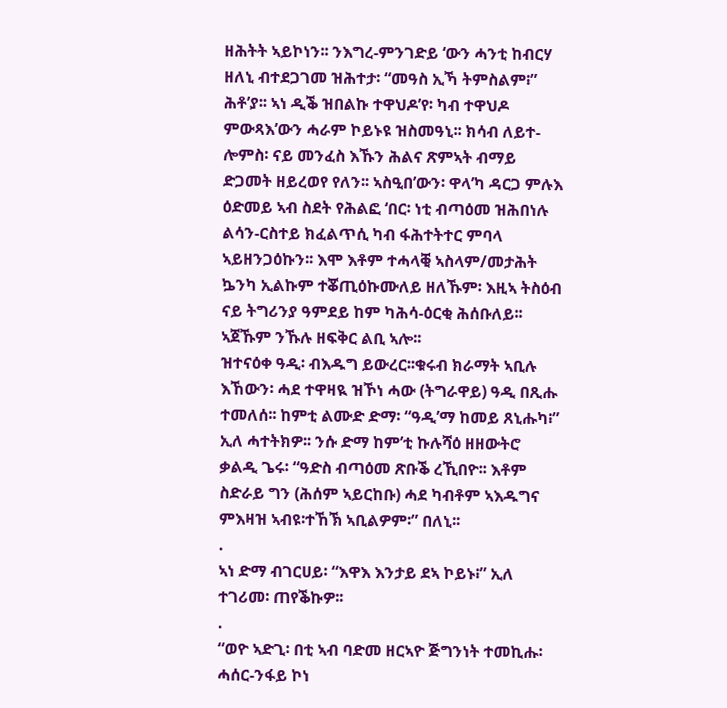ዘሕትት ኣይኮነን፡፡ ንእግረ-ምንገድይ ‘ውን ሓንቲ ከብርሃ ዘለኒ ብተደጋገመ ዝሕተታ፡ “መዓስ ኢኻ ትምስልም፧” ሕቶ’ያ፡፡ ኣነ ዲቕ ዝበልኩ ተዋህዶ’የ፡ ካብ ተዋህዶ ምውጻእ’ውን ሓራም ኮይኑዩ ዝስመዓኒ፡፡ ክሳብ ለይተ-ሎምስ፡ ናይ መንፈስ እኹን ሕልና ጽምኣት ብማይ ድጋመት ዘይረወየ የለን፡፡ ኣስዒበ’ውን፡ ዋላ’ካ ዳርጋ ምሉእ ዕድመይ ኣብ ስደት የሕልፎ ‘በር፡ ነቲ ብጣዕመ ዝሕበነሉ ልሳን-ርስተይ ክፈልጥሲ ካብ ፋሕተትተር ምባላ ኣይዘንጋዕኩን፡፡ እሞ እቶም ተሓላቒ ኣስላም/መታሕት ኴንካ ኢልኩም ተቖጢዕኩሙለይ ዘለኹም፡ እዚኣ ትስዕብ ናይ ትግሪንያ ዓምደይ ከም ካሕሳ-ዕርቂ ሕሰቡለይ፡፡ ኣጀኹም ንኹሉ ዘፍቅር ልቢ ኣሎ፡፡
ዝተናዕቀ ዓዲ፡ ብእዱግ ይውረር፡፡ቁሩብ ክራማት ኣቢሉ እኸውን፡ ሓደ ተዋዛዪ ዝኾነ ሓው (ትግራዋይ) ዓዲ በጺሑ ተመለሰ፡፡ ከምቲ ልሙድ ድማ፡ “ዓዲ’ማ ከመይ ጸኒሑካ፧” ኢለ ሓተትክዎ፡፡ ንሱ ድማ ከም’ቲ ኩሉሻዕ ዘዘውትሮ ቃልዲ ጌሩ፡ “ዓድስ ብጣዕመ ጽቡቕ ረኺበዮ፡፡ እቶም ስድራይ ግን (ሕሰም ኣይርከቡ) ሓደ ካብቶም ኣእዱግና ምእዛዝ ኣብዩ፡ተኸኽ ኣቢልዎም፡” በለኒ፡፡
.
ኣነ ድማ ብገርሀይ፡ “እዋእ እንታይ ደኣ ኮይኑ፧” ኢለ ተገሪመ፡ ጠየቕኩዎ፡፡
.
“ወዮ ኣድጊ፡ በቲ ኣብ ባድመ ዘርኣዮ ጅግንነት ተመኪሑ፡ ሓሰር-ንፋይ ኮነ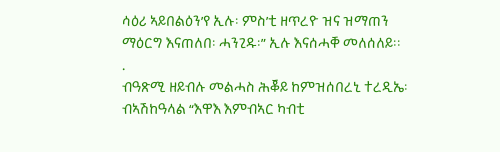ሳዕሪ ኣይበልዕን’የ ኢሉ፡ ምስ’ቲ ዘጥረዮ ዝና ዝማጠን ማዕርግ እናጠለበ፡ ሓንጊዱ፡” ኢሉ እናሰሓቐ መለሰለይ፡፡
.
ብዓጽሚ ዘይብሉ መልሓስ ሕቖይ ከምዝሰበረኒ ተረዲኤ፡ ብኣሽከዓላል “እዋእ እምብኣር ካብቲ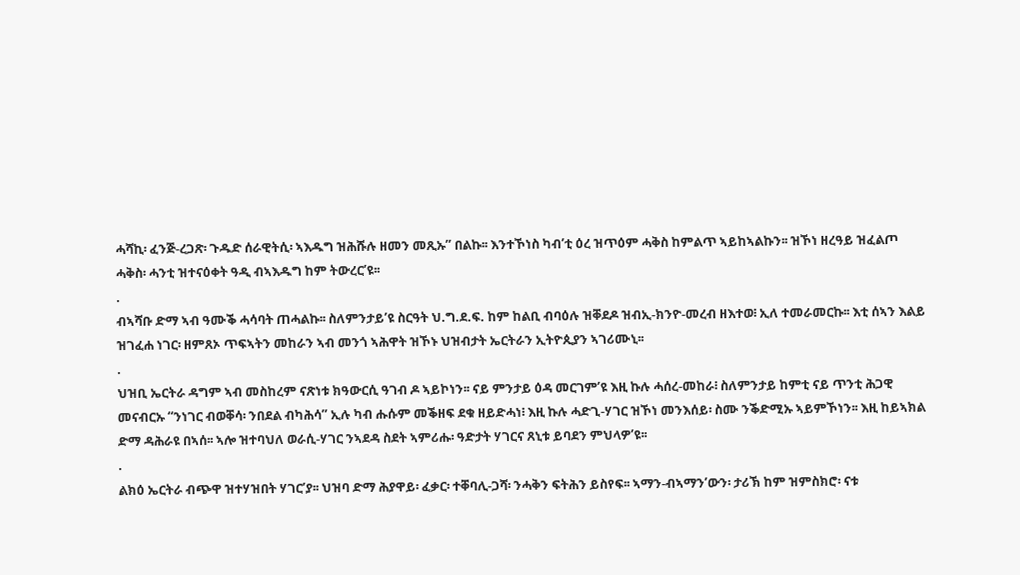ሓሻኪ፡ ፈንጅ-ረጋጽ፡ ጉዱድ ሰራዊትሲ፡ ኣእዱግ ዝሕሹሉ ዘመን መጺኡ” በልኩ፡፡ እንተኾነስ ካብ’ቲ ዕረ ዝጥዕም ሓቅስ ከምልጥ ኣይከኣልኩን፡፡ ዝኾነ ዘረዓይ ዝፈልጦ ሓቅስ፡ ሓንቲ ዝተናዕቀት ዓዲ ብኣእዱግ ከም ትውረር’ዩ፡፡
.
ብኣሻቡ ድማ ኣብ ዓሙቕ ሓሳባት ጠሓልኩ፡፡ ስለምንታይ’ዩ ስርዓት ህ.ግ.ደ.ፍ. ከም ከልቢ ብባዕሉ ዝቐደዶ ዝብኢ-ክንዮ-መረብ ዘእተወ፧ ኢለ ተመራመርኩ፡፡ እቲ ሰኣን እልይ ዝገፈሐ ነገር፡ ዘምጸኦ ጥፍኣትን መከራን ኣብ መንጎ ኣሕዋት ዝኾኑ ህዝብታት ኤርትራን ኢትዮጲያን ኣገሪሙኒ፡፡
.
ህዝቢ ኤርትራ ዳግም ኣብ መስከረም ናጽነቱ ክዓውርሲ ዓገብ ዶ ኣይኮነን፡፡ ናይ ምንታይ ዕዳ መርገም’ዩ እዚ ኩሉ ሓሰረ-መከራ፧ ስለምንታይ ከምቲ ናይ ጥንቲ ሕጋዊ መናብርኡ “ንነገር ብወቐሳ፡ ንበደል ብካሕሳ” ኢሉ ካብ ሑሱም መቕዘፍ ደቁ ዘይድሓነ፧ እዚ ኩሉ ሓድጊ-ሃገር ዝኾነ መንእሰይ፡ ስሙ ንቕድሚኡ ኣይምኾነን፡፡ እዚ ከይኣክል ድማ ዳሕራዩ በኣሰ፡፡ ኣሎ ዝተባህለ ወራሲ-ሃገር ንኣደዳ ስደት ኣምሪሑ፡ ዓድታት ሃገርና ጸኒቱ ይባደን ምህላዎ’ዩ፡፡
.
ልክዕ ኤርትራ ብጭዋ ዝተሃዝበት ሃገር’ያ፡፡ ህዝባ ድማ ሕያዋይ፡ ፈቃር፡ ተቐባሊ-ጋሻ፡ ንሓቅን ፍትሕን ይስየፍ፡፡ ኣማን-ብኣማን’ውን፡ ታሪኽ ከም ዝምስክሮ፡ ናቱ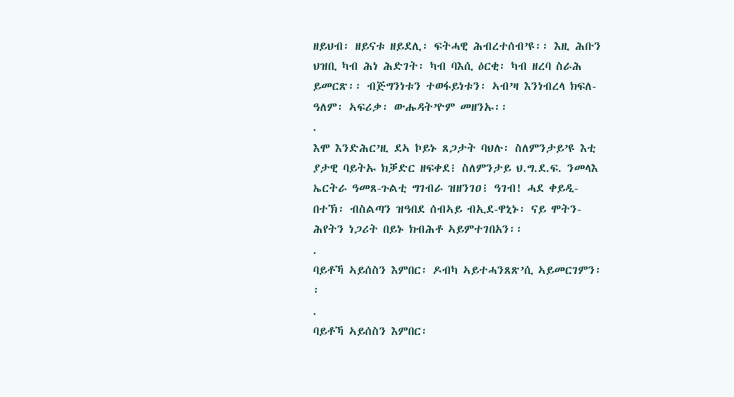ዘይህብ፡ ዘይናቱ ዘይደሊ፡ ፍትሓዊ ሕብረተሰብ’ዩ፡፡ እዚ ሕቡን ህዝቢ ካብ ሕነ ሕድገት፡ ካብ ባእሲ ዕርቂ፡ ካብ ዘረባ ስራሕ ይመርጽ፡፡ ብጅግንነቱን ተወፋይነቱን፡ ኣብ’ዛ እንነብረላ ክፍለ-ዓለም፡ ኣፍሪቃ፡ ውሑዳት’ዮም መዘንኡ፡፡
.
እሞ እንድሕር’ዚ ደኣ ኮይኑ ጸጋታት ባህሉ፡ ስለምንታይ’ዩ እቲ ያታዊ ባይትኡ ክቓድር ዘፍቀደ፧ ስለምንታይ ህ.ግ.ደ.ፍ. ንመላእ ኤርትራ ዓመጸ-ጉልቲ ግገብራ ዝዘንገዐ፧ ዓገብ! ሓደ ቀይዲ-በተኽ፡ ብስልጣን ዝዓበደ ሰብኣይ ብኢደ-ዋኒኑ፡ ናይ ሞትን-ሕየትን ነጋሪት በይኑ ክብሕቶ ኣይምተገበአን፡፡
.
ባይቶኻ ኣይሰስን እምበር፡ ዶብካ ኣይተሓንጸጽ’ሲ ኣይመርገምን፡፡
.
ባይቶኻ ኣይሰስን እምበር፡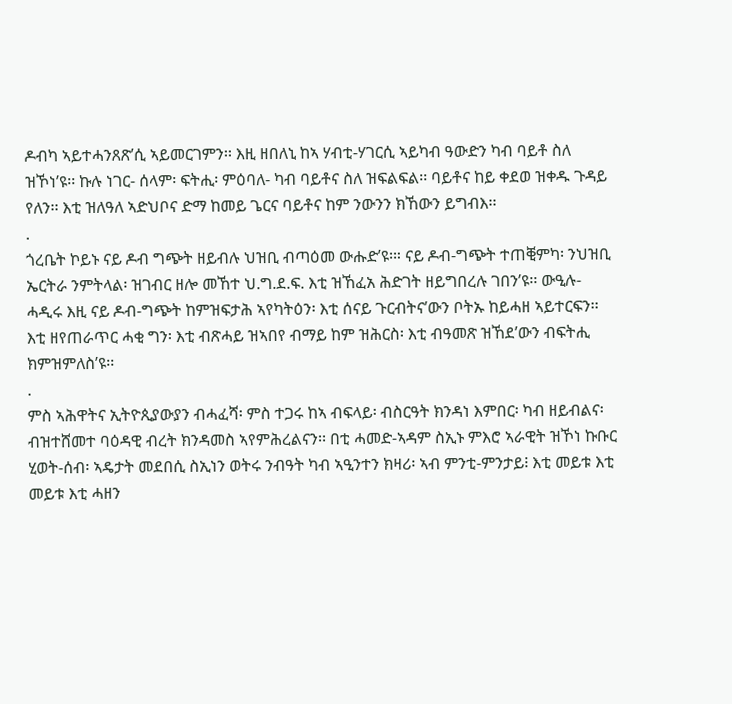ዶብካ ኣይተሓንጸጽ’ሲ ኣይመርገምን፡፡ እዚ ዘበለኒ ከኣ ሃብቲ-ሃገርሲ ኣይካብ ዓውድን ካብ ባይቶ ስለ ዝኾነ’ዩ፡፡ ኩሉ ነገር- ሰላም፡ ፍትሒ፡ ምዕባለ- ካብ ባይቶና ስለ ዝፍልፍል፡፡ ባይቶና ከይ ቀደወ ዝቀዱ ጉዳይ የለን፡፡ እቲ ዝለዓለ ኣድህቦና ድማ ከመይ ጌርና ባይቶና ከም ንውንን ክኸውን ይግብእ፡፡
.
ጎረቤት ኮይኑ ናይ ዶብ ግጭት ዘይብሉ ህዝቢ ብጣዕመ ውሑድ’ዩ፡። ናይ ዶብ-ግጭት ተጠቒምካ፡ ንህዝቢ ኤርትራ ንምትላል፡ ዝገብር ዘሎ መኸተ ህ.ግ.ደ.ፍ. እቲ ዝኸፈአ ሕድገት ዘይግበረሉ ገበን’ዩ፡፡ ውዒሉ-ሓዲሩ እዚ ናይ ዶብ-ግጭት ከምዝፍታሕ ኣየካትዕን፡ እቲ ሰናይ ጉርብትና’ውን ቦትኡ ከይሓዘ ኣይተርፍን፡፡ እቲ ዘየጠራጥር ሓቂ ግን፡ እቲ ብጽሓይ ዝኣበየ ብማይ ከም ዝሕርስ፡ እቲ ብዓመጽ ዝኸደ’ውን ብፍትሒ ክምዝምለስ’ዩ፡፡
.
ምስ ኣሕዋትና ኢትዮጲያውያን ብሓፈሻ፡ ምስ ተጋሩ ከኣ ብፍላይ፡ ብስርዓት ክንዳነ እምበር፡ ካብ ዘይብልና፡ ብዝተሸመተ ባዕዳዊ ብረት ክንዳመስ ኣየምሕረልናን፡፡ በቲ ሓመድ-ኣዳም ስኢኑ ምእሮ ኣራዊት ዝኾነ ኩቡር ሂወት-ሰብ፡ ኣዴታት መደበሲ ስኢነን ወትሩ ንብዓት ካብ ኣዒንተን ክዛሪ፡ ኣብ ምንቲ-ምንታይ፧ እቲ መይቱ እቲ መይቱ እቲ ሓዘን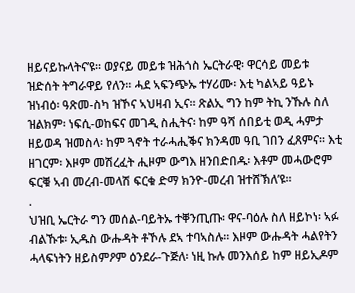ዘይናይኩላትና’ዩ፡፡ ወያናይ መይቱ ዝሕጎስ ኤርትራዊ፡ ዋርሳይ መይቱ ዝድሰት ትግራዋይ የለን፡፡ ሓደ ኣፍንጭኡ ተሃሪሙ፡ እቲ ካልኣይ ዓይኑ ዝነብዕ፡ ዓጽመ-ስካ ዝኾና ኣህዛብ ኢና፡፡ ጽልኢ ግን ከም ትኪ ንኹሉ ስለ ዝልክም፡ ነፍሲ-ወከፍና መገዲ ስሒትና፡ ከም ዓሻ ሰበይቲ ወዲ ሓምታ ዘይወዳ ዝመስላ፡ ከም ጓኖት ተራሓሒቕና ክንዳመ ዓቢ ገበን ፈጸምና፡፡ እቲ ዘገርም፡ እዞም መሽረፈት ሒዞም ውግእ ዘንበድበዱ፡ እቶም መሓውሮም ፍርቑ ኣብ መረብ-መላሽ ፍርቁ ድማ ክንዮ-መረብ ዝተሸኽለ’ዩ፡፡
.
ህዝቢ ኤርትራ ግን መሰል-ባይትኡ ተቐንጢጡ፡ ዋና-ባዕሉ ስለ ዘይኮነ፡ ኣፉ ብልኹቱ፡ ኢዱስ ውሑዳት ቶኾሉ ደኣ ተባኣስሉ፡፡ እዞም ውሑዳት ሓልየትን ሓላፍነትን ዘይስምዖም ዕንደራ-ጉጅለ፡ ነዚ ኩሉ መንእሰይ ከም ዘይኢዶም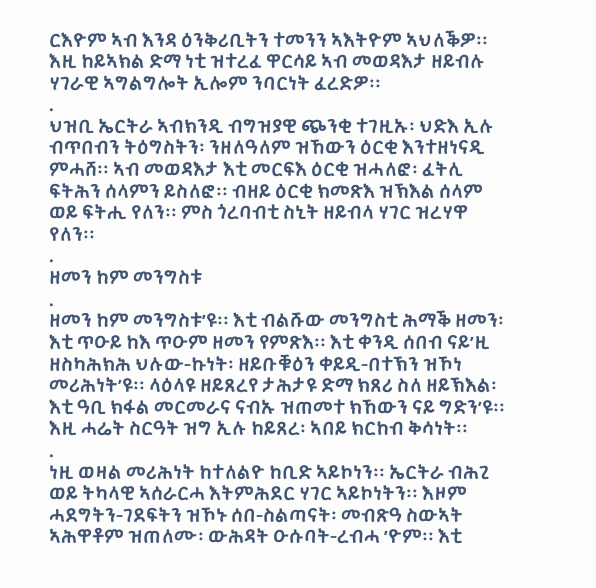ርእዮም ኣብ እንዳ ዕንቅሪቢትን ተመንን ኣእትዮም ኣህለቕዎ፡፡ እዚ ከይኣክል ድማ ነቲ ዝተረፈ ዋርሳይ ኣብ መወዳእታ ዘይብሉ ሃገራዊ ኣግልግሎት ኢሎም ንባርነት ፈረድዎ፡፡
.
ህዝቢ ኤርትራ ኣብክንዲ ብግዝያዊ ጭንቂ ተገዚኡ፡ ህድእ ኢሉ ብጥበብን ትዕግስትን፡ ንዘለዓለም ዝኸውን ዕርቂ እንተዘነናዲ ምሓሸ፡፡ ኣብ መወዳእታ እቲ መርፍእ ዕርቂ ዝሓለፎ፡ ፈትሊ ፍትሕን ሰላምን ይስለፎ፡፡ ብዘይ ዕርቂ ክመጽእ ዝኽእል ሰላም ወይ ፍትሒ የለን፡፡ ምስ ጎረባብቲ ስኒት ዘይብላ ሃገር ዝረሃዋ የለን፡፡
.
ዘመን ከም መንግስቱ
.
ዘመን ከም መንግስቱ’ዩ፡፡ እቲ ብልሹው መንግስቲ ሕማቕ ዘመን፡ እቲ ጥዑይ ከእ ጥዑም ዘመን የምጽእ፡፡ እቲ ቀንዲ ሰበብ ናይ’ዚ ዘስካሕክሕ ህሉው-ኩነት፡ ዘይቡቑዕን ቀይዲ-በተኽን ዝኾነ መሪሕነት’ዩ፡፡ ላዕላዩ ዘይጸረየ ታሕታዩ ድማ ክጸሪ ስለ ዘይኽእል፡ እቲ ዓቢ ክፋል መርመራና ናብኡ ዝጠመተ ክኸውን ናይ ግድን’ዩ፡፡ እዚ ሓሬት ስርዓት ዝግ ኢሉ ከይጸረ፡ ኣበይ ክርከብ ቅሳነት፡፡
.
ነዚ ወዛል መሪሕነት ከተለልዮ ከቢድ ኣይኮነን፡፡ ኤርትራ ብሕጊ ወይ ትካላዊ ኣሰራርሓ እትምሕደር ሃገር ኣይኮነትን፡፡ እዞም ሓደግትን-ገደፍትን ዝኾኑ ሰበ-ስልጣናት፡ መብጽዓ ስውኣት ኣሕዋቶም ዝጠለሙ፡ ውሕዳት ዑሱባት-ረብሓ ’ዮም፡፡ እቲ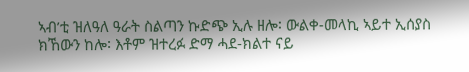ኣብ’ቲ ዝለዓለ ዓራት ስልጣን ኩድጭ ኢሉ ዘሎ፡ ውልቀ-መላኪ ኣይተ ኢሰያስ ክኸውን ከሎ፡ እቶም ዝተረፉ ድማ ሓደ-ክልተ ናይ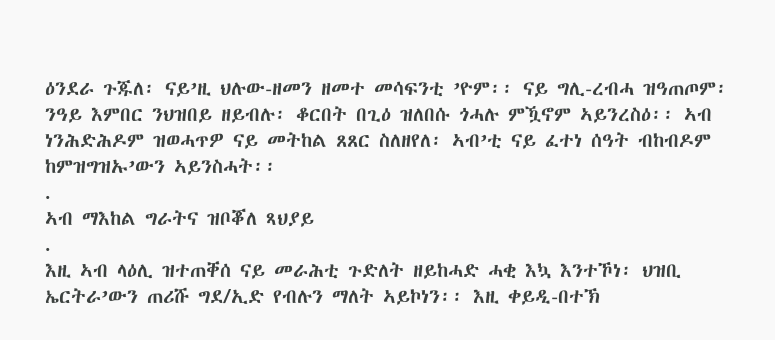ዕንደራ ጉጁለ፡ ናይ’ዚ ህሉው-ዘመን ዘመተ መሳፍንቲ ’ዮም፡፡ ናይ ግሊ-ረብሓ ዝዓጠጦም፡ ንዓይ እምበር ንህዝበይ ዘይብሉ፡ ቆርበት በጊዕ ዝለበሱ ጎሓሉ ምዃኖም ኣይንረስዕ፡፡ ኣብ ነንሕድሕዶም ዝወሓጥዎ ናይ መትከል ጸጸር ስለዘየለ፡ ኣብ’ቲ ናይ ፈተነ ሰዓት ብከብዶም ከምዝግዝኡ’ውን ኣይንስሓት፡፡
.
ኣብ ማእከል ግራትና ዝቦቖለ ጻህያይ
.
እዚ ኣብ ላዕሊ ዝተጠቐሰ ናይ መራሕቲ ጉድለት ዘይከሓድ ሓቂ እኳ እንተኾነ፡ ህዝቢ ኤርትራ’ውን ጠሪሹ ግደ/ኢድ የብሉን ማለት ኣይኮነን፡፡ እዚ ቀይዲ-በተኽ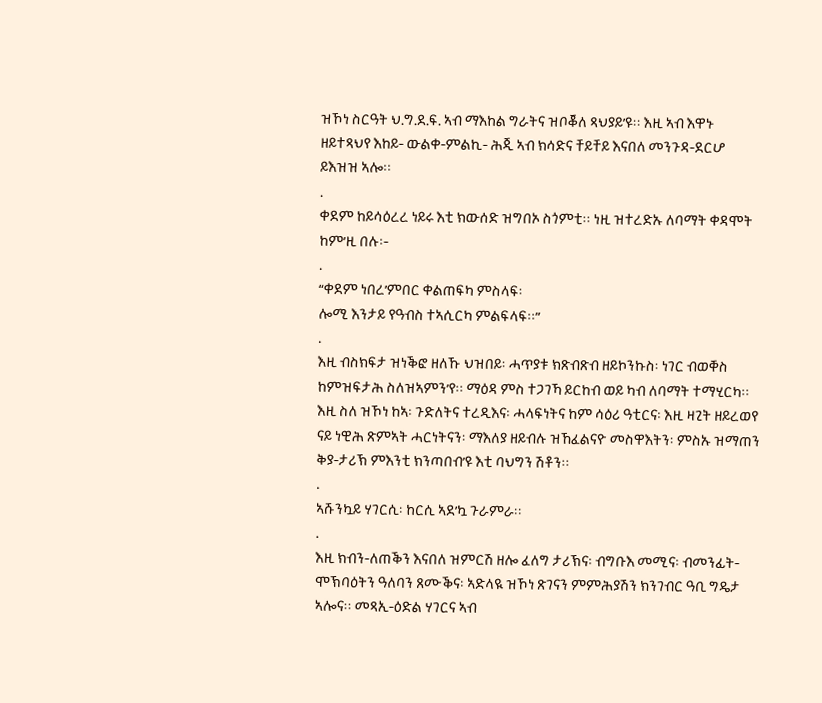ዝኾነ ስርዓት ህ.ግ.ደ.ፍ. ኣብ ማእከል ግራትና ዝቦቖለ ጻህያይ’ዩ፡፡ እዚ ኣብ እዋኑ ዘይተጻህየ እከይ- ውልቀ-ምልኪ- ሕጂ ኣብ ክሳድና ቸይቸይ እናበለ መንጉዳ-ደርሆ ይእዝዝ ኣሎ፡፡
.
ቀደም ከይሳዕረረ ነይሩ እቲ ክውሰድ ዝግበኦ ስጎምቲ፡፡ ነዚ ዝተረድኡ ለባማት ቀዳሞት ከም’ዚ በሉ፡-
.
“ቀደም ነበረ’ምበር ቀልጠፍካ ምስላፍ፡
ሎሚ እንታይ የዓብስ ተኣሲርካ ምልፍላፍ፡፡”
.
እዚ ብስክፍታ ዝነቕፎ ዘለኹ ህዝበይ፡ ሓጥያቱ ክጽብጽብ ዘይኮንኩስ፡ ነገር ብወቐስ ከምዝፍታሕ ስለዝኣምን’የ፡፡ ማዕዳ ምስ ተጋገኻ ይርከብ ወይ ካብ ለባማት ተማሂርካ፡፡ እዚ ስለ ዝኾነ ከኣ፡ ጉድለትና ተረዲእና፡ ሓላፍነትና ከም ሳዕሪ ዓቲርና፡ እዚ ዛጊት ዘይረወየ ናይ ነዊሕ ጽምኣት ሓርነትናን፡ ማእለያ ዘይብሉ ዝኸፈልናዮ መስዋእትን፡ ምስኡ ዝማጠን ቅያ-ታሪኽ ምእንቲ ክንጣበብ’ዩ እቲ ባህግን ሽቶን፡፡
.
ኣሹንኳይ ሃገርሲ፡ ከርሲ ኣደ’ኳ ጉራምራ፡፡
.
እዚ ክብን-ለጠቕን እናበለ ዝምርሽ ዘሎ ፈለግ ታሪኽና፡ ብግቡእ መሚና፡ ብመንፊት-ሞኽባዕትን ዓለባን ጸሙቕና፡ ኣድላዪ ዝኾነ ጽገናን ምምሕያሽን ክንገብር ዓቢ ግዴታ ኣሎና፡፡ መጻኢ-ዕድል ሃገርና ኣብ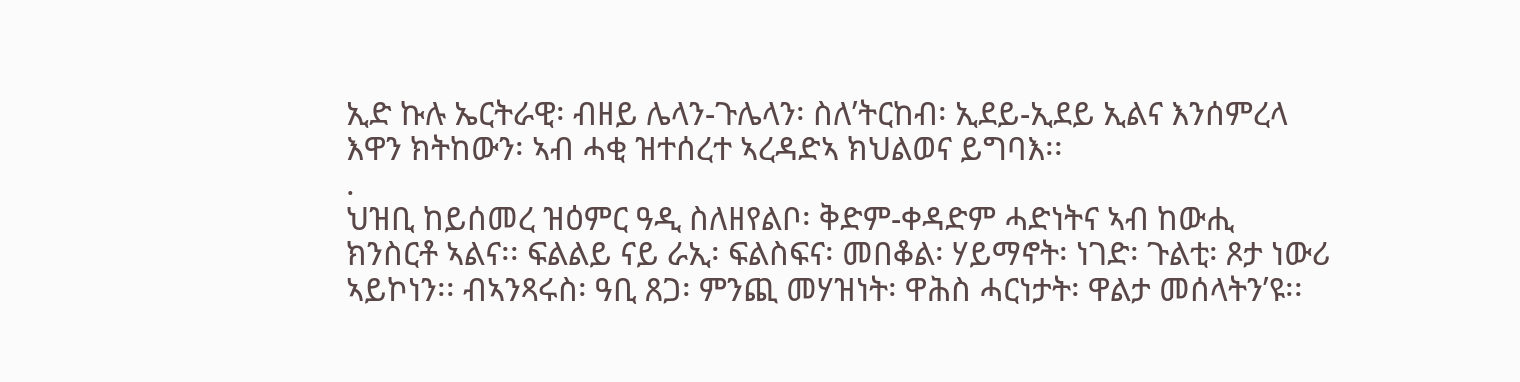ኢድ ኩሉ ኤርትራዊ፡ ብዘይ ሌላን-ጉሌላን፡ ስለ’ትርከብ፡ ኢደይ-ኢደይ ኢልና እንሰምረላ እዋን ክትከውን፡ ኣብ ሓቂ ዝተሰረተ ኣረዳድኣ ክህልወና ይግባእ፡፡
.
ህዝቢ ከይሰመረ ዝዕምር ዓዲ ስለዘየልቦ፡ ቅድም-ቀዳድም ሓድነትና ኣብ ከውሒ ክንስርቶ ኣልና፡፡ ፍልልይ ናይ ራኢ፡ ፍልስፍና፡ መበቆል፡ ሃይማኖት፡ ነገድ፡ ጉልቲ፡ ጾታ ነውሪ ኣይኮነን፡፡ ብኣንጻሩስ፡ ዓቢ ጸጋ፡ ምንጪ መሃዝነት፡ ዋሕስ ሓርነታት፡ ዋልታ መሰላትን’ዩ፡፡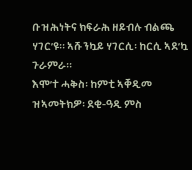ቡዝሕነትና ክፍራሕ ዘይብሉ ብልጫ ሃገር’ዩ፡፡ ኣሹንኳይ ሃገርሲ፡ ከርሲ ኣደ’ኳ ጉራምራ፡፡
እሞ’ተ ሓቅስ፡ ከምቲ ኣቐዲመ ዝኣመትክዎ፡ ደቂ-ዓዲ ምስ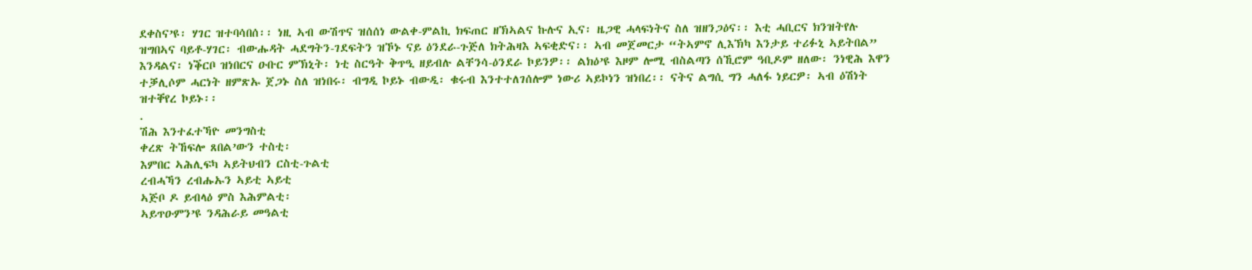ደቀስና’ዩ፡ ሃገር ዝተባሳበሰ፡፡ ነዚ ኣብ ውሽጥና ዝሰሰነ ውልቀ-ምልኪ ክፍጠር ዘኽኣልና ኩሉና ኢና፡ ዜጋዊ ሓላፍነትና ስለ ዝዘንጋዕና፡፡ እቲ ሓቢርና ክንዝትየሉ ዝግበኣና ባይቶ-ሃገር፡ ብውሑዳት ሓደግትን-ገደፍትን ዝኾኑ ናይ ዕንደራ-ጉጅለ ክትሕዛእ ኣፍቂድና፡፡ ኣብ መጀመርታ “ትኣምኖ ሊእኽካ እንታይ ተሪፉኒ ኣይትበል” እንዳልና፡ ነቕርቦ ዝነበርና ዑቡር ምኽኒት፡ ነቲ ስርዓት ቅጥዒ ዘይብሉ ልቸንሳ-ዕንደራ ኮይንዎ፡፡ ልክዕ’ዩ እዞም ሎሚ ብስልጣን ሰኺሮም ዓቢዶም ዘለው፡ ንነዊሕ እዋን ተቓሊሶም ሓርነት ዘምጽኡ ጀጋኑ ስለ ዝነበሩ፡ ብግዲ ኮይኑ ብውዲ፡ ቁሩብ እንተተለገሰሎም ነውሪ ኣይኮነን ዝነበረ፡፡ ናትና ልግሲ ግን ሓለፋ ነይርዎ፡ ኣብ ዕሽነት ዝተቐየረ ኮይኑ፡፡
.
ሽሕ እንተፈተኻዮ መንግስቲ
ቀረጽ ትኸፍሎ ጸበል’ውን ተስቲ፡
እምበር ኣሕሊፍካ ኣይትህብን ርስቲ-ጉልቲ
ረብሓኻን ረብሑኡን ኣይቲ ኣይቲ
ኣጅቦ ዶ ይብላዕ ምስ እሕምልቲ፡
ኣይጥዑምን’ዩ ንዳሕራይ መዓልቲ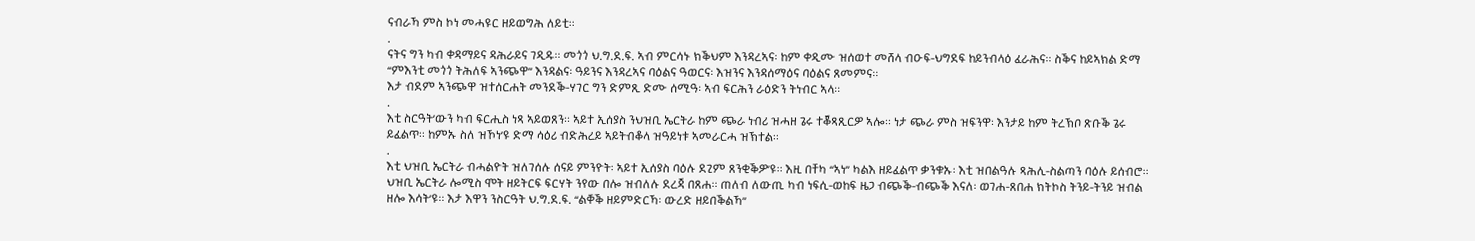ናብራኻ ምስ ኮነ መሓዩር ዘይወግሕ ለይቲ፡፡
.
ናትና ግን ካብ ቀዳማይና ዳሕራይና ገዲዱ፡፡ መጎጎ ህ.ግ.ደ.ፍ. ኣብ ምርሳኑ ክቕህም እንዳረኣና፡ ከም ቀዲሙ ዝሰወተ መሸላ ብዑፍ-ህግደፍ ከይንብላዕ ፈራሕና፡፡ ስቕና ከይኣክል ድማ “ምእንቲ መጎጎ ትሕለፍ ኣንጭዋ” እንዳልና፡ ዓይንና እንዳረኣና ባዕልና ዓወርና፡ እዝንና እንዳሰማዕና ባዕልና ጸመምና፡፡
እታ ብደም ኣንጭዋ ዝተሰርሐት መንደቕ-ሃገር ግን ድምጺ ድሙ ሰሚዓ፡ ኣብ ፍርሕን ራዕድን ትነብር ኣላ፡፡
.
እቲ ስርዓት’ውን ካብ ፍርሒስ ነጻ ኣይወጸን፡፡ ኣይተ ኢሰያስ ንህዝቢ ኤርትራ ከም ጭራ ነብሪ ዝሓዘ ጌሩ ተቖጻጺርዎ ኣሎ፡፡ ነታ ጭራ ምስ ዝፍንዋ፡ እንታይ ከም ትረኽቦ ጽቡቕ ጌሩ ይፈልጥ፡፡ ከምኡ ስለ ዝኾነ’ዩ ድማ ሳዕሪ ብድሕረይ ኣይትብቆላ ዝዓይነቱ ኣመራርሓ ዝኽተል፡፡
.
እቲ ህዝቢ ኤርትራ ብሓልዮት ዝለገሰሉ ሰናይ ምንዮት፡ ኣይተ ኢሰያስ ባዕሉ ደጊም ጸንቂቕዎ’ዩ፡፡ እዚ በቸካ “ኣነ” ካልእ ዘይፈልጥ ቃንቁኡ፡ እቲ ዝበልዓሉ ጻሕሊ-ስልጣን ባዕሉ ይሰብሮ፡፡ ህዝቢ ኤርትራ ሎሚስ ሞት ዘይትርፍ ፍርሃት ንየው በሎ ዝብለሉ ደረጃ በጸሐ፡፡ ጠለብ ለውጢ ካብ ነፍሲ-ወከፍ ዜጋ ብጭቕ-ብጭቕ እናለ፡ ወገሐ-ጸበሐ ክትኮስ ትንይ-ትንይ ዝብል ዘሎ እሳት’ዩ፡፡ እታ እዋን ንስርዓት ህ.ግ.ደ.ፍ. “ልቐቕ ዘይምድርኻ፡ ውረድ ዘይበቕልኻ”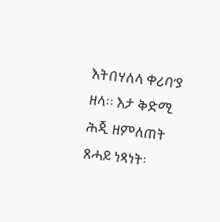እትበሃለላ ቀሪባ’ያ ዘላ፡፡ እታ ቅድሚ ሕጂ ዘምለጠት ጸሓይ ነጻነት፡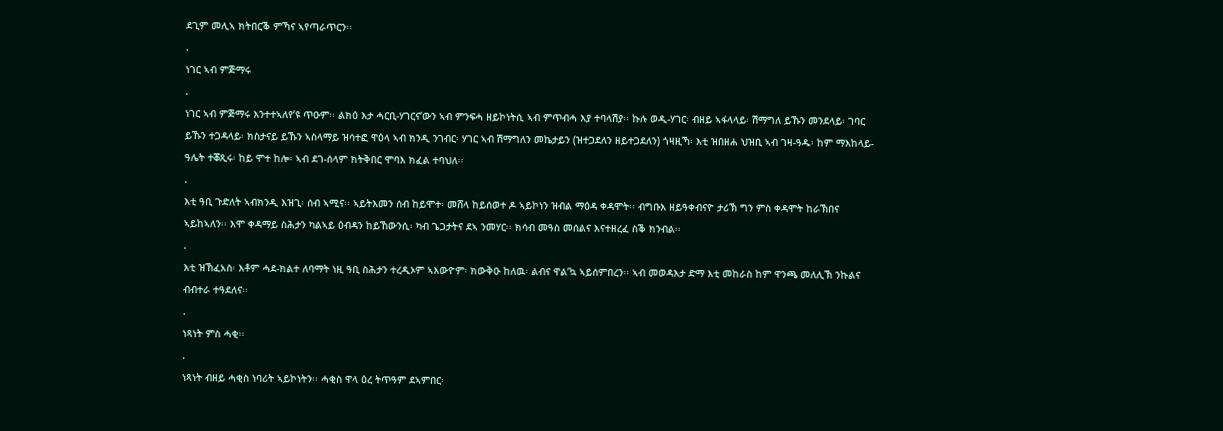ደጊም መሊኣ ክትበርቕ ምኻና ኣየጣራጥርን፡፡
.
ነገር ኣብ ምጅማሩ
.
ነገር ኣብ ምጅማሩ እንተተኣለየ’ዩ ጥዑም፡፡ ልክዕ እታ ሓርቢ-ሃገርና’ውን ኣብ ምንፍሓ ዘይኮነትሲ ኣብ ምጥብሓ እያ ተባላሽያ፡፡ ኩሉ ወዲ-ሃገር፡ ብዘይ ኣፋላላይ፡ ሽማግለ ይኹን መንደላይ፡ ገባር ይኹን ተጋዳላይ፡ ክስታናይ ይኹን ኣስላማይ ዝሳተፎ ዋዕላ ኣብ ክንዲ ንገብር፡ ሃገር ኣብ ሽማግለን መኬታይን (ዝተጋደለን ዘይተጋደለን) ጎዛዚኻ፡ እቲ ዝበዘሐ ህዝቢ ኣብ ገዛ-ዓዱ፡ ከም ማእከላይ-ዓሌት ተቖጺሩ፡ ከይ ሞተ ከሎ፡ ኣብ ደገ-ሰላም ክትቅበር ሞባእ ክፈል ተባህለ፡፡
.
እቲ ዓቢ ጉድለት ኣብክንዲ እዝጊ፡ ሰብ ኣሚና፡፡ ኣይትእመን ሰብ ከይሞተ፡ መሸላ ከይሰወተ ዶ ኣይኮነን ዝብል ማዕዳ ቀዳሞት፡፡ ብግቡእ ዘይዓቀብናዮ ታሪኽ ግን ምስ ቀዳሞት ከራኽበና ኣይከኣለን፡፡ እሞ ቀዳማይ ስሕታን ካልኣይ ዕብዳን ከይኸውንሲ፡ ካብ ጌጋታትና ደኣ ንመሃር፡፡ ክሳብ መዓስ መሰልና እናተዘረፈ ስቕ ክንብል፡፡
.
እቲ ዝኸፈአስ፡ እቶም ሓደ-ክልተ ለባማት ነዚ ዓቢ ስሕታን ተረዲኦም ኣእውዮም፡ ክውቅዑ ከለዉ፡ ልብና ዋል’ኳ ኣይሰምበረን፡፡ ኣብ መወዳእታ ድማ እቲ መከራስ ከም ዋንጫ መለሊኽ ንኩልና ብብተራ ተዓደለና፡፡
.
ነጻነት ምስ ሓቂ፡፡
.
ነጻነት ብዘይ ሓቂስ ነባሪት ኣይኮነትን፡፡ ሓቂስ ዋላ ዕረ ትጥዓም ደኣምበር፡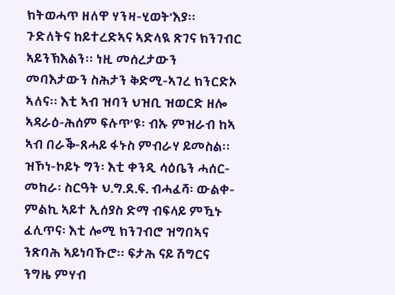ክትወሓጥ ዘለዋ ሃንዛ-ሂወት’እያ፡፡ ጉድለትና ከይተረድኣና ኣድላዪ ጽገና ክንገብር ኣይንኽእልን፡፡ ነዚ መሰረታውን መባእታውን ስሕታን ቅድሚ-ኣገረ ክንርድኦ ኣለና፡፡ እቲ ኣብ ዝባን ህዝቢ ዝወርድ ዘሎ ኣዳራዕ-ሕሰም ፍሉጥ’ዩ፡ ብኡ ምዝራብ ከኣ ኣብ በራቕ-ጸሓይ ፋኑስ ምብራሃ ይመስል፡፡ ዝኾነ-ኮይኑ ግን፡ እቲ ቀንዲ ሳዕቤን ሓሰር-መከራ፡ ስርዓት ህ.ግ.ደ.ፍ. ብሓፈሻ፡ ውልቀ-ምልኪ ኣይተ ኢሰያስ ድማ ብፍላይ ምዃኑ ፈሊጥና፡ እቲ ሎሚ ክንገብሮ ዝግበኣና ንጽባሕ ኣይነባኹሮ፡፡ ፍታሕ ናይ ሽግርና ንግዜ ምሃብ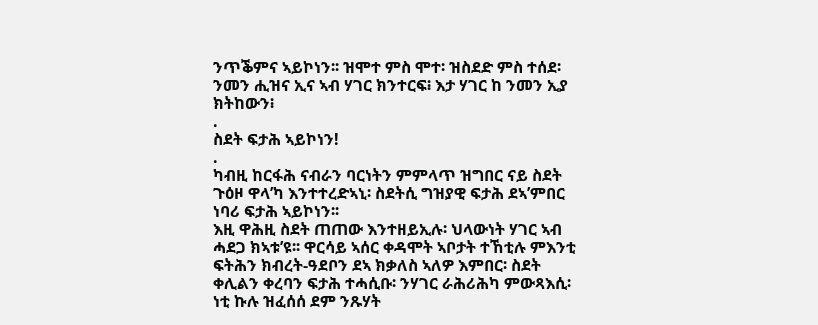ንጥቕምና ኣይኮነን፡፡ ዝሞተ ምስ ሞተ፡ ዝስደድ ምስ ተሰደ፡ ንመን ሒዝና ኢና ኣብ ሃገር ክንተርፍ፧ እታ ሃገር ከ ንመን ኢያ ክትከውን፧
.
ስደት ፍታሕ ኣይኮነን!
.
ካብዚ ከርፋሕ ናብራን ባርነትን ምምላጥ ዝግበር ናይ ስደት ጉዕዞ ዋላ’ካ እንተተረድኣኒ፡ ስደትሲ ግዝያዊ ፍታሕ ደኣ’ምበር ነባሪ ፍታሕ ኣይኮነን፡፡
እዚ ዋሕዚ ስደት ጠጠው እንተዘይኢሉ፡ ህላውነት ሃገር ኣብ ሓደጋ ክኣቱ’ዩ፡፡ ዋርሳይ ኣሰር ቀዳሞት ኣቦታት ተኸቲሉ ምእንቲ ፍትሕን ክብረት-ዓደቦን ደኣ ክቃለስ ኣለዎ እምበር፡ ስደት ቀሊልን ቀረባን ፍታሕ ተሓሲቡ፡ ንሃገር ራሕሪሕካ ምውጻእሲ፡ ነቲ ኩሉ ዝፈሰሰ ደም ንጹሃት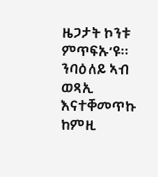ዜጋታት ኮንቱ ምጥፍኡ’ዩ፡፡ ንባዕለይ ኣብ ወጻኢ እናተቐመጥኩ ከምዚ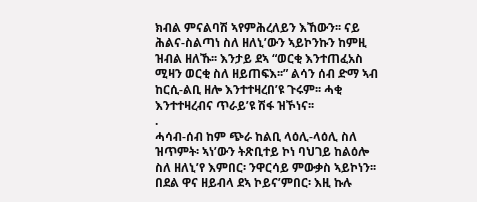ክብል ምናልባሽ ኣየምሕረለይን እኸውን፡፡ ናይ ሕልና-ስልጣነ ስለ ዘለኒ’ውን ኣይኮንኩን ከምዚ ዝብል ዘለኹ፡፡ እንታይ ደኣ “ወርቂ እንተጠፈአስ ሚዛን ወርቂ ስለ ዘይጠፍእ፡፡” ልሳን ሰብ ድማ ኣብ ከርሲ-ልቢ ዘሎ እንተተዛረበ’ዩ ጉሩም፡፡ ሓቂ እንተተዛረብና ጥራይ’ዩ ሽፋ ዝኾነና፡፡
.
ሓሳብ-ሰብ ከም ጭራ ከልቢ ላዕሊ-ላዕሊ ስለ ዝጥምት፡ ኣነ’ውን ትጽቢተይ ኮነ ባህገይ ከልዕሎ ስለ ዘለኒ’የ እምበር፡ ንዋርሳይ ምውቃስ ኣይኮነን፡፡ በደል ዋና ዘይብላ ደኣ ኮይና’ምበር፡ እዚ ኩሉ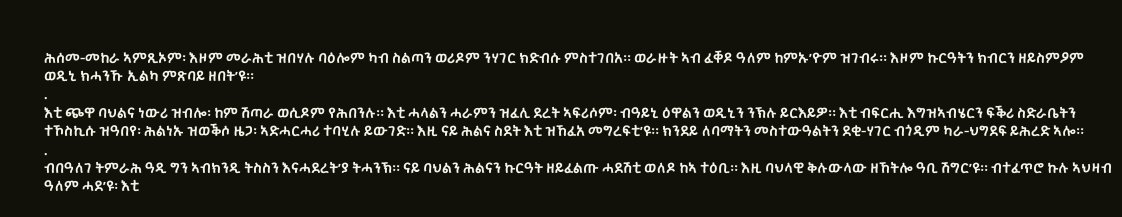ሕሰመ-መከራ ኣምጺኦም፡ እዞም መራሕቲ ዝበሃሉ ባዕሎም ካብ ስልጣን ወሪዶም ንሃገር ክድብሱ ምስተገበአ፡፡ ወራዙት ኣብ ፈቐዶ ዓለም ከምኡ’ዮም ዝገብሩ፡፡ እዞም ኩርዓትን ክብርን ዘይስምዖም ወዲኒ ክሓንኹ ኢልካ ምጽባይ ዘበት’ዩ፡፡
.
እቲ ጭዋ ባህልና ነውሪ ዝብሎ፡ ከም ሽጣራ ወሲዶም የሕበንሉ፡፡ እቲ ሓላልን ሓራምን ዝፈሊ ደረት ኣፍሪሶም፡ ብዓይኒ ዕዋልን ወዲኒን ንኽሉ ይርእይዎ፡፡ እቲ ብፍርሒ እግዝኣብሄርን ፍቕሪ ስድራቤትን ተኾስኪሱ ዝዓበየ፡ ሕልነኡ ዝወቕሶ ዜጋ፡ ኣድሓርሓሪ ተባሂሉ ይውገድ፡፡ እዚ ናይ ሕልና ስደት እቲ ዝኸፈአ መግረፍቲ’ዩ፡፡ ክንደይ ለባማትን መስተውዓልትን ደቂ-ሃገር ብጎዲም ካራ-ህግደፍ ይሕረድ ኣሎ፡፡
.
ብበዓለገ ትምራሕ ዓዲ ግን ኣብክንዲ ትስስን እናሓደረት’ያ ትሓንኽ፡፡ ናይ ባህልን ሕልናን ኩርዓት ዘይፈልጡ ሓደሽቲ ወለዶ ከኣ ተዕቢ፡፡ እዚ ባህላዊ ቅሉውላው ዘኸትሎ ዓቢ ሽግር’ዩ፡፡ ብተፈጥሮ ኩሉ ኣህዛብ ዓለም ሓደ’ዩ፡ እቲ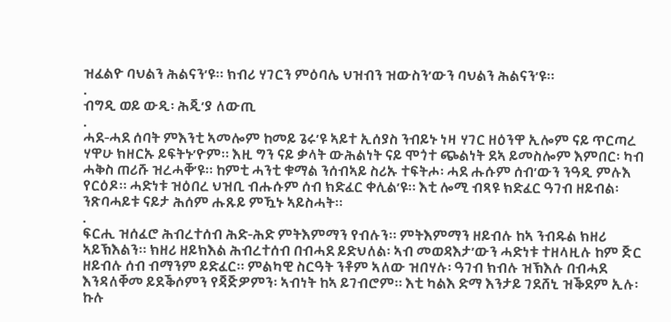ዝፈልዮ ባህልን ሕልናን’ዩ፡፡ ክብሪ ሃገርን ምዕባሌ ህዝብን ዝውስን’ውን ባህልን ሕልናን’ዩ፡፡
.
ብግዲ ወይ ውዲ፡ ሕጂ’ያ ለውጢ
.
ሓደ-ሓደ ሰባት ምእንቲ ኣመሎም ከመይ ጌሩ’ዩ ኣይተ ኢሰያስ ንብይኑ ነዛ ሃገር ዘዕንዋ ኢሎም ናይ ጥርጣረ ሃዋሁ ክዘርኡ ይፍትኑ’ዮም፡፡ እዚ ግን ናይ ቃላት ውሕልነት ናይ ሞጎተ ጭልነት ደኣ ይመስሎም እምበር፡ ካብ ሓቅስ ጠሪሹ ዝረሓቐ’ዩ፡፡ ከምቲ ሓንቲ ቁማል ንሰብኣይ ስሪኡ ተፍትሖ፡ ሓደ ሑሱም ሰብ’ውን ንዓዲ ምሉእ የርዕዶ፡፡ ሓድነቱ ዝዕበረ ህዝቢ ብሑሱም ሰብ ክድፈር ቀሊል’ዩ፡፡ እቲ ሎሚ ብጻዩ ክድፈር ዓገብ ዘይብል፡ ንጽባሓይቱ ናይታ ሕሰም ሑጹይ ምዃኑ ኣይስሓት፡፡
.
ፍርሒ ዝሰፈሮ ሕብረተሰብ ሕድ-ሕድ ምትእምማን የብሉን፡፡ ምትእምማን ዘይብሉ ከኣ ንብዱል ክዘሪ ኣይኽእልን፡፡ ክዘሪ ዘይክእል ሕብረተሰብ በብሓደ ይድህለል፡ ኣብ መወዳእታ’ውን ሓድነቱ ተዘላዚሉ ከም ጅር ዘይብሉ ሰብ ብማንም ይድፈር፡፡ ምልካዊ ስርዓት ንቶም ኣለው ዝበሃሉ፡ ዓገብ ክብሉ ዝኽእሉ በብሓደ እንዳለቐመ ይደቕሶምን የጃጅዎምን፡ ኣብነት ከኣ ይገብሮም፡፡ እቲ ካልእ ድማ እንታይ ገደሸኒ ዝቕደም ኢሉ፡ ኩሉ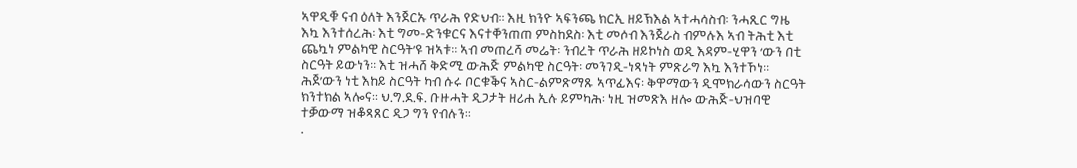ኣዋዲቑ ናብ ዕለት እንጀርኡ ጥራሕ የድህብ፡፡ እዚ ክንዮ ኣፍንጫ ክርኢ ዘይኽእል ኣተሓሳስብ፡ ንሓጺር ግዜ እኳ እንተሰረሕ፡ እቲ ግመ-ድንቁርና እናተቐንጠጠ ምስከደስ፡ እቲ መሶብ እንጀራስ ብምሉእ ኣብ ትሕቲ እቲ ጨኳነ ምልካዊ ስርዓት’ዩ ዝኣቱ፡፡ ኣብ መጠረሻ መሬት፡ ንብረት ጥራሕ ዘይኮነስ ወዲ እዳም-ሂዋን ‘ውን በቲ ስርዓት ይውነን፡፡ እቲ ዝሓሸ ቅድሚ ውሕጅ ምልካዊ ስርዓት፡ መንገዲ-ነጻነት ምጽራግ እኳ እንተኾነ፡፡ ሕጀ’ውን ነቲ እከይ ስርዓት ካብ ሱሩ ቦርቁቕና ኣስር-ልምጽማጹ ኣጥፊእና፡ ቅዋማውን ዲሞክራሳውን ስርዓት ክንተክል ኣሎና፡፡ ህ.ግ.ደ.ፍ. ቡዙሓት ዲጋታት ዘሪሐ ኢሉ ይምካሕ፡ ነዚ ዝመጽእ ዘሎ ውሕጅ-ህዝባዊ ተቓውማ ዝቆጻጸር ዲጋ ግን የብሉን፡፡
.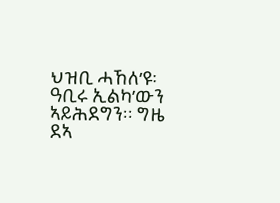ህዝቢ ሓኸለ’ዩ፡ ዓቢሩ ኢልካ’ውን ኣይሕደግን፡፡ ግዜ ደኣ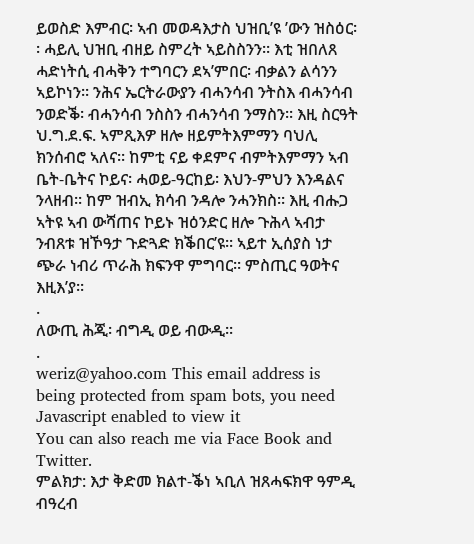ይወስድ እምብር፡ ኣብ መወዳእታስ ህዝቢ’ዩ ’ውን ዝስዕር፡፡ ሓይሊ ህዝቢ ብዘይ ስምረት ኣይስስንን፡፡ እቲ ዝበለጸ ሓድነትሲ ብሓቅን ተግባርን ደኣ’ምበር፡ ብቃልን ልሳንን ኣይኮነን፡፡ ንሕና ኤርትራውያን ብሓንሳብ ንትስእ ብሓንሳብ ንወድቕ፡ ብሓንሳብ ንስስን ብሓንሳብ ንማስን፡፡ እዚ ስርዓት ህ.ግ.ደ.ፍ. ኣምጺእዎ ዘሎ ዘይምትእምማን ባህሊ ክንሰብሮ ኣለና፡፡ ከምቲ ናይ ቀደምና ብምትእምማን ኣብ ቤት-ቤትና ኮይና፡ ሓወይ-ዓርከይ፡ እህን-ምህን እንዳልና ንላዘብ፡፡ ከም ዝብኢ ክሳብ ንዳሎ ንሓንክስ፡፡ እዚ ብሑጋ ኣትዩ ኣብ ውሻጠና ኮይኑ ዝዕንድር ዘሎ ጉሕላ ኣብታ ንብጸቱ ዝኾዓታ ጉድጓድ ክቕበር’ዩ፡፡ ኣይተ ኢሰያስ ነታ ጭራ ነብሪ ጥራሕ ክፍንዋ ምግባር፡፡ ምስጢር ዓወትና እዚእ’ያ፡፡
.
ለውጢ ሕጂ፡ ብግዲ ወይ ብውዲ፡፡
.
weriz@yahoo.com This email address is being protected from spam bots, you need Javascript enabled to view it
You can also reach me via Face Book and Twitter.
ምልክታ: እታ ቅድመ ክልተ-ቕነ ኣቢለ ዝጸሓፍክዋ ዓምዲ ብዓረብ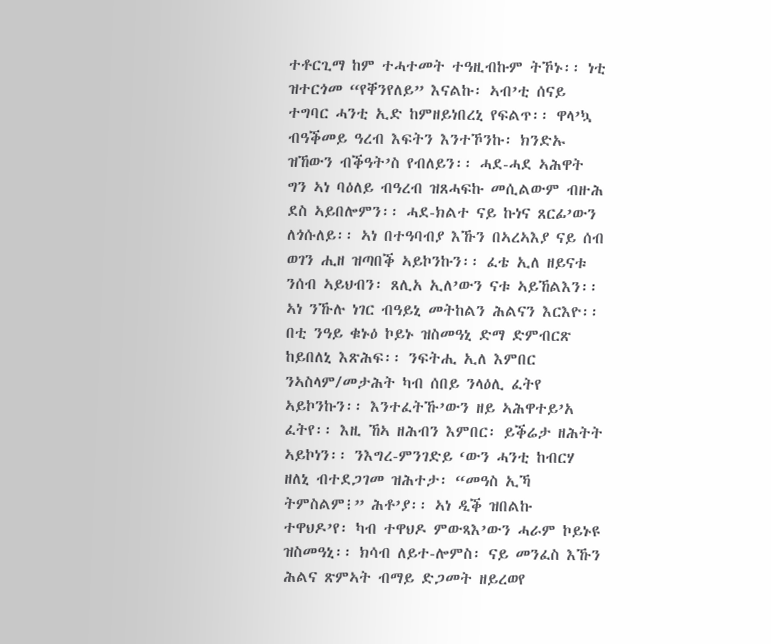ተቶርጊማ ከም ተሓተመት ተዓዚብኩም ትኾኑ፡፡ ነቲ ዝተርጎመ “የቐንየለይ” እናልኩ፡ ኣብ’ቲ ሰናይ ተግባር ሓንቲ ኢድ ከምዘይነበረኒ የፍልጥ፡፡ ዋላ’ኳ ብዓቕመይ ዓረብ እፍትን እንተኾንኩ፡ ክንድኡ ዝኸውን ብቕዓት’ስ የብለይን፡፡ ሓደ-ሓደ ኣሕዋት ግን ኣነ ባዕለይ ብዓረብ ዝጸሓፍኩ መሲልውም ብዙሕ ደስ ኣይበሎምን፡፡ ሓደ-ክልተ ናይ ኩነና ጸርፊ’ውን ለጎሱለይ፡፡ ኣነ በተዓባብያ እኹን በኣረኣእያ ናይ ሰብ ወገን ሒዘ ዝጣበቕ ኣይኮንኩን፡፡ ፈቴ ኢለ ዘይናቱ ንሰብ ኣይህብን፡ ጸሊአ ኢለ’ውን ናቱ ኣይኸልእን፡፡ ኣነ ንኹሉ ነገር ብዓይኒ መትከልን ሕልናን እርእዮ፡፡ በቲ ንዓይ ቁኑዕ ኮይኑ ዝስመዓኒ ድማ ድምብርጽ ከይበለኒ እጽሕፍ፡፡ ንፍትሒ ኢለ እምበር ንኣስላም/መታሕት ካብ ሰበይ ንላዕሊ ፈትየ ኣይኮንኩን፡፡ እንተፈትኹ’ውን ዘይ ኣሕዋተይ’አ ፈትየ፡፡ እዚ ኸኣ ዘሕብን እምበር፡ ይቕሬታ ዘሕትት ኣይኮነን፡፡ ንእግረ-ምንገድይ ‘ውን ሓንቲ ከብርሃ ዘለኒ ብተደጋገመ ዝሕተታ፡ “መዓስ ኢኻ ትምስልም፧” ሕቶ’ያ፡፡ ኣነ ዲቕ ዝበልኩ ተዋህዶ’የ፡ ካብ ተዋህዶ ምውጻእ’ውን ሓራም ኮይኑዩ ዝስመዓኒ፡፡ ክሳብ ለይተ-ሎምስ፡ ናይ መንፈስ እኹን ሕልና ጽምኣት ብማይ ድጋመት ዘይረወየ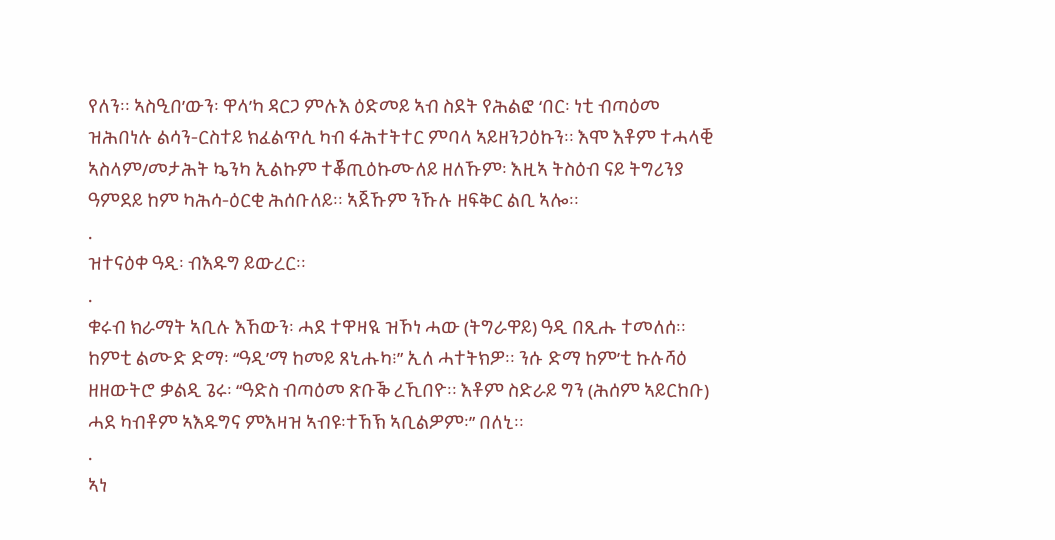የለን፡፡ ኣስዒበ’ውን፡ ዋላ’ካ ዳርጋ ምሉእ ዕድመይ ኣብ ስደት የሕልፎ ‘በር፡ ነቲ ብጣዕመ ዝሕበነሉ ልሳን-ርስተይ ክፈልጥሲ ካብ ፋሕተትተር ምባላ ኣይዘንጋዕኩን፡፡ እሞ እቶም ተሓላቒ ኣስላም/መታሕት ኴንካ ኢልኩም ተቖጢዕኩሙለይ ዘለኹም፡ እዚኣ ትስዕብ ናይ ትግሪንያ ዓምደይ ከም ካሕሳ-ዕርቂ ሕሰቡለይ፡፡ ኣጀኹም ንኹሉ ዘፍቅር ልቢ ኣሎ፡፡
.
ዝተናዕቀ ዓዲ፡ ብእዱግ ይውረር፡፡
.
ቁሩብ ክራማት ኣቢሉ እኸውን፡ ሓደ ተዋዛዪ ዝኾነ ሓው (ትግራዋይ) ዓዲ በጺሑ ተመለሰ፡፡ ከምቲ ልሙድ ድማ፡ “ዓዲ’ማ ከመይ ጸኒሑካ፧” ኢለ ሓተትክዎ፡፡ ንሱ ድማ ከም’ቲ ኩሉሻዕ ዘዘውትሮ ቃልዲ ጌሩ፡ “ዓድስ ብጣዕመ ጽቡቕ ረኺበዮ፡፡ እቶም ስድራይ ግን (ሕሰም ኣይርከቡ) ሓደ ካብቶም ኣእዱግና ምእዛዝ ኣብዩ፡ተኸኽ ኣቢልዎም፡” በለኒ፡፡
.
ኣነ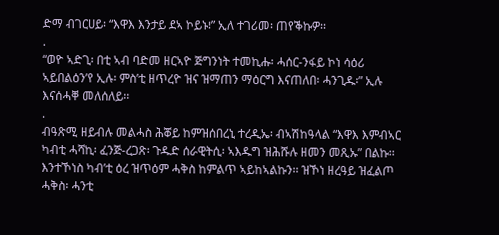ድማ ብገርሀይ፡ “እዋእ እንታይ ደኣ ኮይኑ፧” ኢለ ተገሪመ፡ ጠየቕኩዎ፡፡
.
“ወዮ ኣድጊ፡ በቲ ኣብ ባድመ ዘርኣዮ ጅግንነት ተመኪሑ፡ ሓሰር-ንፋይ ኮነ ሳዕሪ ኣይበልዕን’የ ኢሉ፡ ምስ’ቲ ዘጥረዮ ዝና ዝማጠን ማዕርግ እናጠለበ፡ ሓንጊዱ፡” ኢሉ እናሰሓቐ መለሰለይ፡፡
.
ብዓጽሚ ዘይብሉ መልሓስ ሕቖይ ከምዝሰበረኒ ተረዲኤ፡ ብኣሽከዓላል “እዋእ እምብኣር ካብቲ ሓሻኪ፡ ፈንጅ-ረጋጽ፡ ጉዱድ ሰራዊትሲ፡ ኣእዱግ ዝሕሹሉ ዘመን መጺኡ” በልኩ፡፡ እንተኾነስ ካብ’ቲ ዕረ ዝጥዕም ሓቅስ ከምልጥ ኣይከኣልኩን፡፡ ዝኾነ ዘረዓይ ዝፈልጦ ሓቅስ፡ ሓንቲ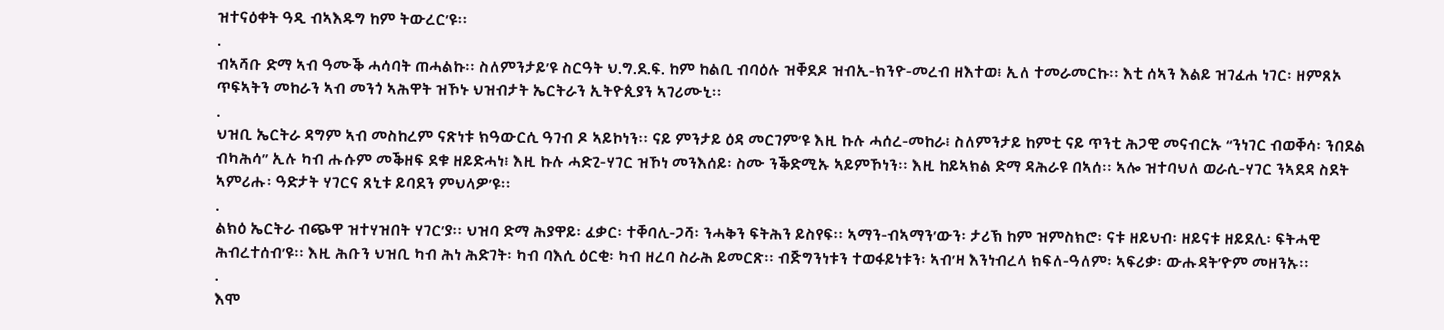ዝተናዕቀት ዓዲ ብኣእዱግ ከም ትውረር’ዩ፡፡
.
ብኣሻቡ ድማ ኣብ ዓሙቕ ሓሳባት ጠሓልኩ፡፡ ስለምንታይ’ዩ ስርዓት ህ.ግ.ደ.ፍ. ከም ከልቢ ብባዕሉ ዝቐደዶ ዝብኢ-ክንዮ-መረብ ዘእተወ፧ ኢለ ተመራመርኩ፡፡ እቲ ሰኣን እልይ ዝገፈሐ ነገር፡ ዘምጸኦ ጥፍኣትን መከራን ኣብ መንጎ ኣሕዋት ዝኾኑ ህዝብታት ኤርትራን ኢትዮጲያን ኣገሪሙኒ፡፡
.
ህዝቢ ኤርትራ ዳግም ኣብ መስከረም ናጽነቱ ክዓውርሲ ዓገብ ዶ ኣይኮነን፡፡ ናይ ምንታይ ዕዳ መርገም’ዩ እዚ ኩሉ ሓሰረ-መከራ፧ ስለምንታይ ከምቲ ናይ ጥንቲ ሕጋዊ መናብርኡ “ንነገር ብወቐሳ፡ ንበደል ብካሕሳ” ኢሉ ካብ ሑሱም መቕዘፍ ደቁ ዘይድሓነ፧ እዚ ኩሉ ሓድጊ-ሃገር ዝኾነ መንእሰይ፡ ስሙ ንቕድሚኡ ኣይምኾነን፡፡ እዚ ከይኣክል ድማ ዳሕራዩ በኣሰ፡፡ ኣሎ ዝተባህለ ወራሲ-ሃገር ንኣደዳ ስደት ኣምሪሑ፡ ዓድታት ሃገርና ጸኒቱ ይባደን ምህላዎ’ዩ፡፡
.
ልክዕ ኤርትራ ብጭዋ ዝተሃዝበት ሃገር’ያ፡፡ ህዝባ ድማ ሕያዋይ፡ ፈቃር፡ ተቐባሊ-ጋሻ፡ ንሓቅን ፍትሕን ይስየፍ፡፡ ኣማን-ብኣማን’ውን፡ ታሪኽ ከም ዝምስክሮ፡ ናቱ ዘይህብ፡ ዘይናቱ ዘይደሊ፡ ፍትሓዊ ሕብረተሰብ’ዩ፡፡ እዚ ሕቡን ህዝቢ ካብ ሕነ ሕድገት፡ ካብ ባእሲ ዕርቂ፡ ካብ ዘረባ ስራሕ ይመርጽ፡፡ ብጅግንነቱን ተወፋይነቱን፡ ኣብ’ዛ እንነብረላ ክፍለ-ዓለም፡ ኣፍሪቃ፡ ውሑዳት’ዮም መዘንኡ፡፡
.
እሞ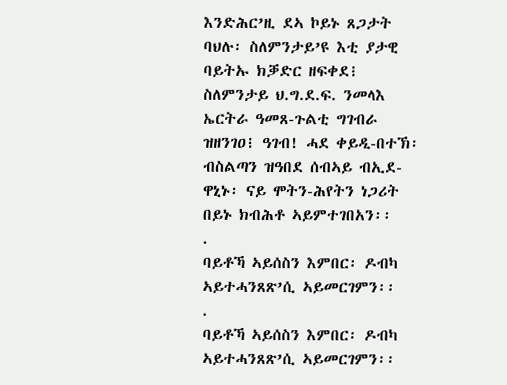እንድሕር’ዚ ደኣ ኮይኑ ጸጋታት ባህሉ፡ ስለምንታይ’ዩ እቲ ያታዊ ባይትኡ ክቓድር ዘፍቀደ፧ ስለምንታይ ህ.ግ.ደ.ፍ. ንመላእ ኤርትራ ዓመጸ-ጉልቲ ግገብራ ዝዘንገዐ፧ ዓገብ! ሓደ ቀይዲ-በተኽ፡ ብስልጣን ዝዓበደ ሰብኣይ ብኢደ-ዋኒኑ፡ ናይ ሞትን-ሕየትን ነጋሪት በይኑ ክብሕቶ ኣይምተገበአን፡፡
.
ባይቶኻ ኣይሰስን እምበር፡ ዶብካ ኣይተሓንጸጽ’ሲ ኣይመርገምን፡፡
.
ባይቶኻ ኣይሰስን እምበር፡ ዶብካ ኣይተሓንጸጽ’ሲ ኣይመርገምን፡፡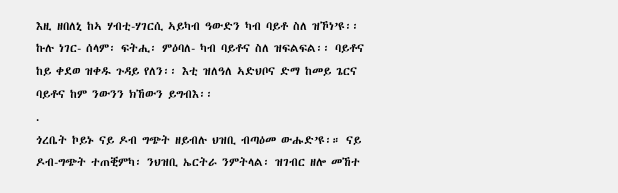እዚ ዘበለኒ ከኣ ሃብቲ-ሃገርሲ ኣይካብ ዓውድን ካብ ባይቶ ስለ ዝኾነ’ዩ፡፡ ኩሉ ነገር- ሰላም፡ ፍትሒ፡ ምዕባለ- ካብ ባይቶና ስለ ዝፍልፍል፡፡ ባይቶና ከይ ቀደወ ዝቀዱ ጉዳይ የለን፡፡ እቲ ዝለዓለ ኣድህቦና ድማ ከመይ ጌርና ባይቶና ከም ንውንን ክኸውን ይግብእ፡፡
.
ጎረቤት ኮይኑ ናይ ዶብ ግጭት ዘይብሉ ህዝቢ ብጣዕመ ውሑድ’ዩ፡። ናይ ዶብ-ግጭት ተጠቒምካ፡ ንህዝቢ ኤርትራ ንምትላል፡ ዝገብር ዘሎ መኸተ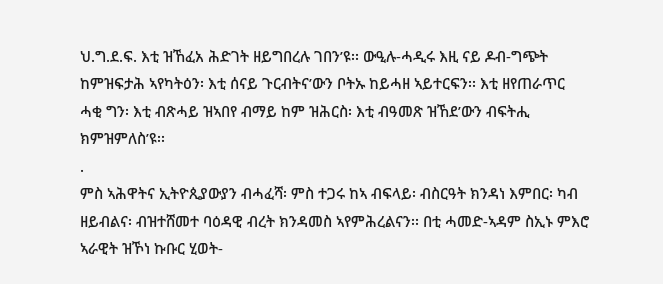ህ.ግ.ደ.ፍ. እቲ ዝኸፈአ ሕድገት ዘይግበረሉ ገበን’ዩ፡፡ ውዒሉ-ሓዲሩ እዚ ናይ ዶብ-ግጭት ከምዝፍታሕ ኣየካትዕን፡ እቲ ሰናይ ጉርብትና’ውን ቦትኡ ከይሓዘ ኣይተርፍን፡፡ እቲ ዘየጠራጥር ሓቂ ግን፡ እቲ ብጽሓይ ዝኣበየ ብማይ ከም ዝሕርስ፡ እቲ ብዓመጽ ዝኸደ’ውን ብፍትሒ ክምዝምለስ’ዩ፡፡
.
ምስ ኣሕዋትና ኢትዮጲያውያን ብሓፈሻ፡ ምስ ተጋሩ ከኣ ብፍላይ፡ ብስርዓት ክንዳነ እምበር፡ ካብ ዘይብልና፡ ብዝተሸመተ ባዕዳዊ ብረት ክንዳመስ ኣየምሕረልናን፡፡ በቲ ሓመድ-ኣዳም ስኢኑ ምእሮ ኣራዊት ዝኾነ ኩቡር ሂወት-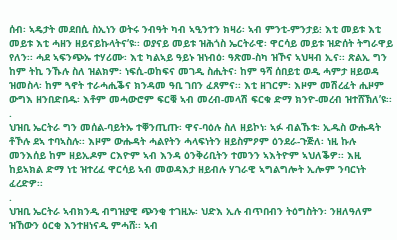ሰብ፡ ኣዴታት መደበሲ ስኢነን ወትሩ ንብዓት ካብ ኣዒንተን ክዛሪ፡ ኣብ ምንቲ-ምንታይ፧ እቲ መይቱ እቲ መይቱ እቲ ሓዘን ዘይናይኩላትና’ዩ፡፡ ወያናይ መይቱ ዝሕጎስ ኤርትራዊ፡ ዋርሳይ መይቱ ዝድሰት ትግራዋይ የለን፡፡ ሓደ ኣፍንጭኡ ተሃሪሙ፡ እቲ ካልኣይ ዓይኑ ዝነብዕ፡ ዓጽመ-ስካ ዝኾና ኣህዛብ ኢና፡፡ ጽልኢ ግን ከም ትኪ ንኹሉ ስለ ዝልክም፡ ነፍሲ-ወከፍና መገዲ ስሒትና፡ ከም ዓሻ ሰበይቲ ወዲ ሓምታ ዘይወዳ ዝመስላ፡ ከም ጓኖት ተራሓሒቕና ክንዳመ ዓቢ ገበን ፈጸምና፡፡ እቲ ዘገርም፡ እዞም መሽረፈት ሒዞም ውግእ ዘንበድበዱ፡ እቶም መሓውሮም ፍርቑ ኣብ መረብ-መላሽ ፍርቁ ድማ ክንዮ-መረብ ዝተሸኽለ’ዩ፡፡
.
ህዝቢ ኤርትራ ግን መሰል-ባይትኡ ተቐንጢጡ፡ ዋና-ባዕሉ ስለ ዘይኮነ፡ ኣፉ ብልኹቱ፡ ኢዱስ ውሑዳት ቶኾሉ ደኣ ተባኣስሉ፡፡ እዞም ውሑዳት ሓልየትን ሓላፍነትን ዘይስምዖም ዕንደራ-ጉጅለ፡ ነዚ ኩሉ መንእሰይ ከም ዘይኢዶም ርእዮም ኣብ እንዳ ዕንቅሪቢትን ተመንን ኣእትዮም ኣህለቕዎ፡፡ እዚ ከይኣክል ድማ ነቲ ዝተረፈ ዋርሳይ ኣብ መወዳእታ ዘይብሉ ሃገራዊ ኣግልግሎት ኢሎም ንባርነት ፈረድዎ፡፡
.
ህዝቢ ኤርትራ ኣብክንዲ ብግዝያዊ ጭንቂ ተገዚኡ፡ ህድእ ኢሉ ብጥበብን ትዕግስትን፡ ንዘለዓለም ዝኸውን ዕርቂ እንተዘነናዲ ምሓሸ፡፡ ኣብ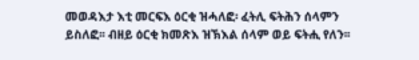መወዳእታ እቲ መርፍእ ዕርቂ ዝሓለፎ፡ ፈትሊ ፍትሕን ሰላምን ይስለፎ፡፡ ብዘይ ዕርቂ ክመጽእ ዝኽእል ሰላም ወይ ፍትሒ የለን፡፡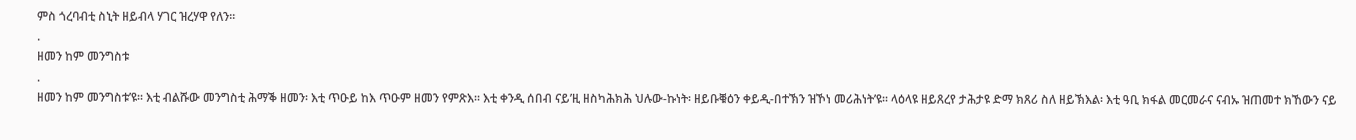ምስ ጎረባብቲ ስኒት ዘይብላ ሃገር ዝረሃዋ የለን፡፡
.
ዘመን ከም መንግስቱ
.
ዘመን ከም መንግስቱ’ዩ፡፡ እቲ ብልሹው መንግስቲ ሕማቕ ዘመን፡ እቲ ጥዑይ ከእ ጥዑም ዘመን የምጽእ፡፡ እቲ ቀንዲ ሰበብ ናይ’ዚ ዘስካሕክሕ ህሉው-ኩነት፡ ዘይቡቑዕን ቀይዲ-በተኽን ዝኾነ መሪሕነት’ዩ፡፡ ላዕላዩ ዘይጸረየ ታሕታዩ ድማ ክጸሪ ስለ ዘይኽእል፡ እቲ ዓቢ ክፋል መርመራና ናብኡ ዝጠመተ ክኸውን ናይ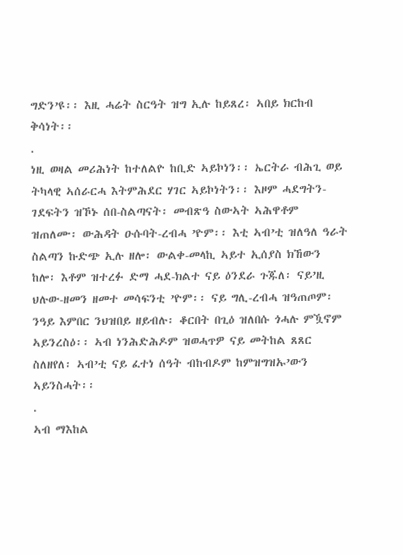ግድን’ዩ፡፡ እዚ ሓሬት ስርዓት ዝግ ኢሉ ከይጸረ፡ ኣበይ ክርከብ ቅሳነት፡፡
.
ነዚ ወዛል መሪሕነት ከተለልዮ ከቢድ ኣይኮነን፡፡ ኤርትራ ብሕጊ ወይ ትካላዊ ኣሰራርሓ እትምሕደር ሃገር ኣይኮነትን፡፡ እዞም ሓደግትን-ገደፍትን ዝኾኑ ሰበ-ስልጣናት፡ መብጽዓ ስውኣት ኣሕዋቶም ዝጠለሙ፡ ውሕዳት ዑሱባት-ረብሓ ’ዮም፡፡ እቲ ኣብ’ቲ ዝለዓለ ዓራት ስልጣን ኩድጭ ኢሉ ዘሎ፡ ውልቀ-መላኪ ኣይተ ኢሰያስ ክኸውን ከሎ፡ እቶም ዝተረፉ ድማ ሓደ-ክልተ ናይ ዕንደራ ጉጁለ፡ ናይ’ዚ ህሉው-ዘመን ዘመተ መሳፍንቲ ’ዮም፡፡ ናይ ግሊ-ረብሓ ዝዓጠጦም፡ ንዓይ እምበር ንህዝበይ ዘይብሉ፡ ቆርበት በጊዕ ዝለበሱ ጎሓሉ ምዃኖም ኣይንረስዕ፡፡ ኣብ ነንሕድሕዶም ዝወሓጥዎ ናይ መትከል ጸጸር ስለዘየለ፡ ኣብ’ቲ ናይ ፈተነ ሰዓት ብከብዶም ከምዝግዝኡ’ውን ኣይንስሓት፡፡
.
ኣብ ማእከል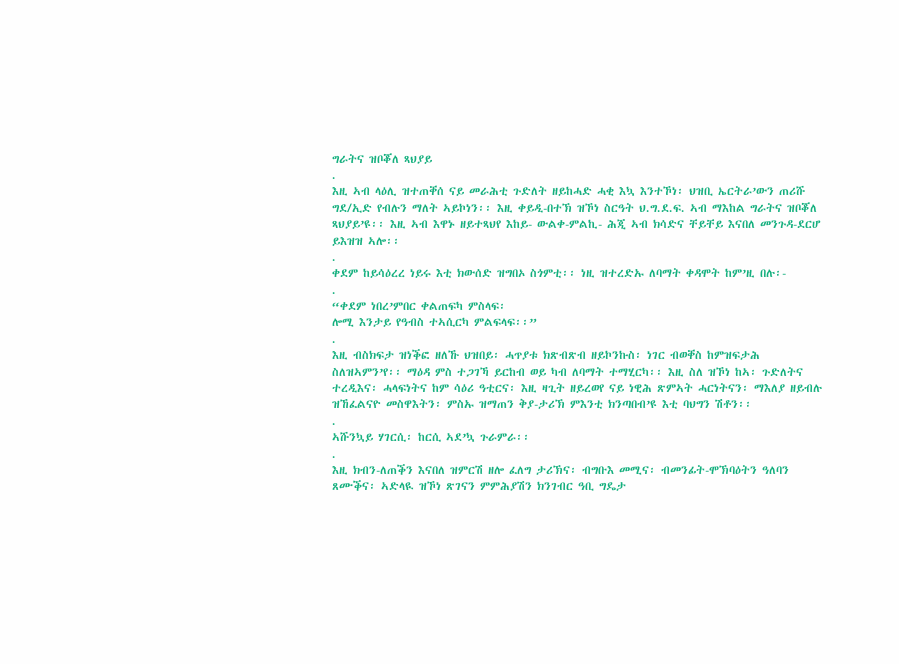ግራትና ዝቦቖለ ጻህያይ
.
እዚ ኣብ ላዕሊ ዝተጠቐሰ ናይ መራሕቲ ጉድለት ዘይከሓድ ሓቂ እኳ እንተኾነ፡ ህዝቢ ኤርትራ’ውን ጠሪሹ ግደ/ኢድ የብሉን ማለት ኣይኮነን፡፡ እዚ ቀይዲ-በተኽ ዝኾነ ስርዓት ህ.ግ.ደ.ፍ. ኣብ ማእከል ግራትና ዝቦቖለ ጻህያይ’ዩ፡፡ እዚ ኣብ እዋኑ ዘይተጻህየ እከይ- ውልቀ-ምልኪ- ሕጂ ኣብ ክሳድና ቸይቸይ እናበለ መንጉዳ-ደርሆ ይእዝዝ ኣሎ፡፡
.
ቀደም ከይሳዕረረ ነይሩ እቲ ክውሰድ ዝግበኦ ስጎምቲ፡፡ ነዚ ዝተረድኡ ለባማት ቀዳሞት ከም’ዚ በሉ፡-
.
“ቀደም ነበረ’ምበር ቀልጠፍካ ምስላፍ፡
ሎሚ እንታይ የዓብስ ተኣሲርካ ምልፍላፍ፡፡”
.
እዚ ብስክፍታ ዝነቕፎ ዘለኹ ህዝበይ፡ ሓጥያቱ ክጽብጽብ ዘይኮንኩስ፡ ነገር ብወቐስ ከምዝፍታሕ ስለዝኣምን’የ፡፡ ማዕዳ ምስ ተጋገኻ ይርከብ ወይ ካብ ለባማት ተማሂርካ፡፡ እዚ ስለ ዝኾነ ከኣ፡ ጉድለትና ተረዲእና፡ ሓላፍነትና ከም ሳዕሪ ዓቲርና፡ እዚ ዛጊት ዘይረወየ ናይ ነዊሕ ጽምኣት ሓርነትናን፡ ማእለያ ዘይብሉ ዝኸፈልናዮ መስዋእትን፡ ምስኡ ዝማጠን ቅያ-ታሪኽ ምእንቲ ክንጣበብ’ዩ እቲ ባህግን ሽቶን፡፡
.
ኣሹንኳይ ሃገርሲ፡ ከርሲ ኣደ’ኳ ጉራምራ፡፡
.
እዚ ክብን-ለጠቕን እናበለ ዝምርሽ ዘሎ ፈለግ ታሪኽና፡ ብግቡእ መሚና፡ ብመንፊት-ሞኽባዕትን ዓለባን ጸሙቕና፡ ኣድላዪ ዝኾነ ጽገናን ምምሕያሽን ክንገብር ዓቢ ግዴታ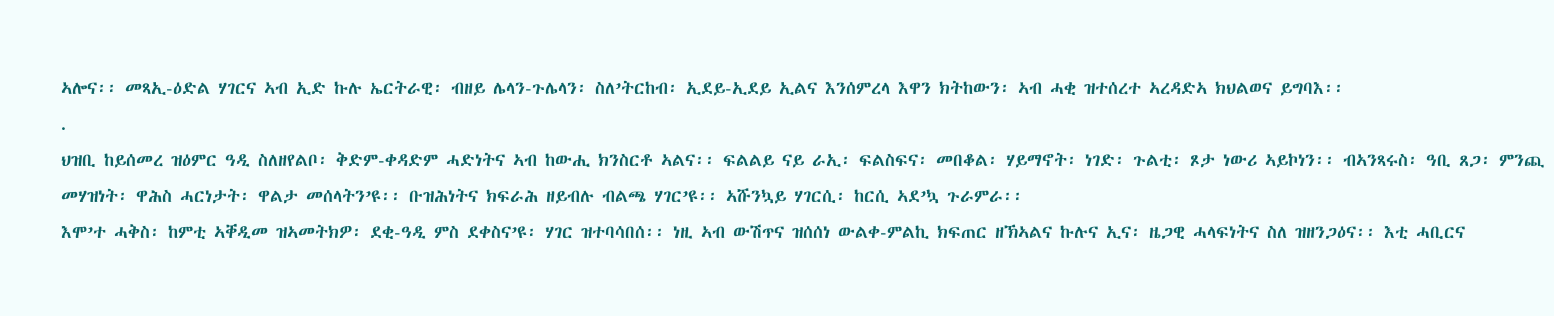ኣሎና፡፡ መጻኢ-ዕድል ሃገርና ኣብ ኢድ ኩሉ ኤርትራዊ፡ ብዘይ ሌላን-ጉሌላን፡ ስለ’ትርከብ፡ ኢደይ-ኢደይ ኢልና እንሰምረላ እዋን ክትከውን፡ ኣብ ሓቂ ዝተሰረተ ኣረዳድኣ ክህልወና ይግባእ፡፡
.
ህዝቢ ከይሰመረ ዝዕምር ዓዲ ስለዘየልቦ፡ ቅድም-ቀዳድም ሓድነትና ኣብ ከውሒ ክንስርቶ ኣልና፡፡ ፍልልይ ናይ ራኢ፡ ፍልስፍና፡ መበቆል፡ ሃይማኖት፡ ነገድ፡ ጉልቲ፡ ጾታ ነውሪ ኣይኮነን፡፡ ብኣንጻሩስ፡ ዓቢ ጸጋ፡ ምንጪ መሃዝነት፡ ዋሕስ ሓርነታት፡ ዋልታ መሰላትን’ዩ፡፡ ቡዝሕነትና ክፍራሕ ዘይብሉ ብልጫ ሃገር’ዩ፡፡ ኣሹንኳይ ሃገርሲ፡ ከርሲ ኣደ’ኳ ጉራምራ፡፡
እሞ’ተ ሓቅስ፡ ከምቲ ኣቐዲመ ዝኣመትክዎ፡ ደቂ-ዓዲ ምስ ደቀስና’ዩ፡ ሃገር ዝተባሳበሰ፡፡ ነዚ ኣብ ውሽጥና ዝሰሰነ ውልቀ-ምልኪ ክፍጠር ዘኽኣልና ኩሉና ኢና፡ ዜጋዊ ሓላፍነትና ስለ ዝዘንጋዕና፡፡ እቲ ሓቢርና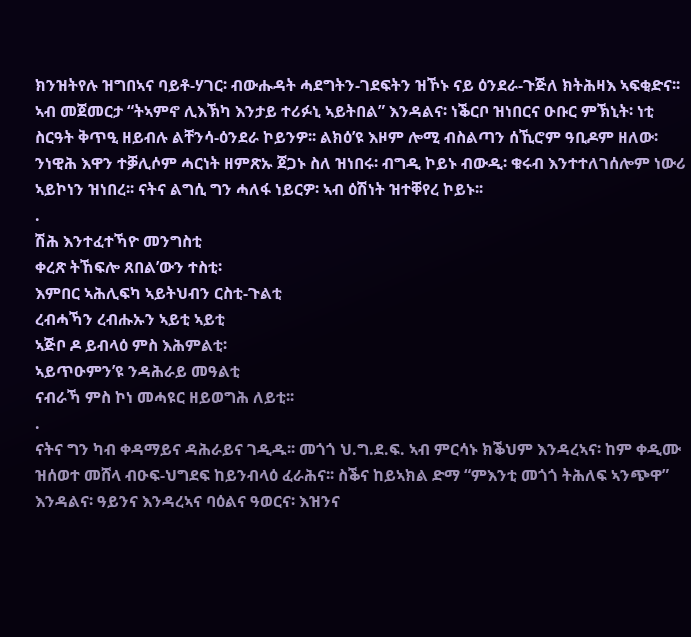ክንዝትየሉ ዝግበኣና ባይቶ-ሃገር፡ ብውሑዳት ሓደግትን-ገደፍትን ዝኾኑ ናይ ዕንደራ-ጉጅለ ክትሕዛእ ኣፍቂድና፡፡ ኣብ መጀመርታ “ትኣምኖ ሊእኽካ እንታይ ተሪፉኒ ኣይትበል” እንዳልና፡ ነቕርቦ ዝነበርና ዑቡር ምኽኒት፡ ነቲ ስርዓት ቅጥዒ ዘይብሉ ልቸንሳ-ዕንደራ ኮይንዎ፡፡ ልክዕ’ዩ እዞም ሎሚ ብስልጣን ሰኺሮም ዓቢዶም ዘለው፡ ንነዊሕ እዋን ተቓሊሶም ሓርነት ዘምጽኡ ጀጋኑ ስለ ዝነበሩ፡ ብግዲ ኮይኑ ብውዲ፡ ቁሩብ እንተተለገሰሎም ነውሪ ኣይኮነን ዝነበረ፡፡ ናትና ልግሲ ግን ሓለፋ ነይርዎ፡ ኣብ ዕሽነት ዝተቐየረ ኮይኑ፡፡
.
ሽሕ እንተፈተኻዮ መንግስቲ
ቀረጽ ትኸፍሎ ጸበል’ውን ተስቲ፡
እምበር ኣሕሊፍካ ኣይትህብን ርስቲ-ጉልቲ
ረብሓኻን ረብሑኡን ኣይቲ ኣይቲ
ኣጅቦ ዶ ይብላዕ ምስ እሕምልቲ፡
ኣይጥዑምን’ዩ ንዳሕራይ መዓልቲ
ናብራኻ ምስ ኮነ መሓዩር ዘይወግሕ ለይቲ፡፡
.
ናትና ግን ካብ ቀዳማይና ዳሕራይና ገዲዱ፡፡ መጎጎ ህ.ግ.ደ.ፍ. ኣብ ምርሳኑ ክቕህም እንዳረኣና፡ ከም ቀዲሙ ዝሰወተ መሸላ ብዑፍ-ህግደፍ ከይንብላዕ ፈራሕና፡፡ ስቕና ከይኣክል ድማ “ምእንቲ መጎጎ ትሕለፍ ኣንጭዋ” እንዳልና፡ ዓይንና እንዳረኣና ባዕልና ዓወርና፡ እዝንና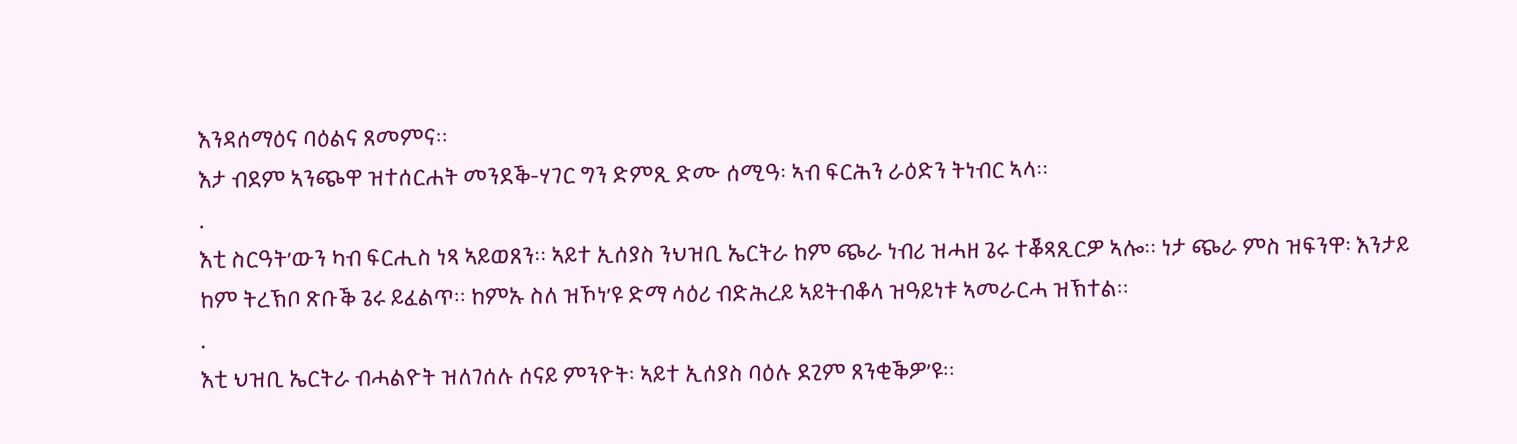እንዳሰማዕና ባዕልና ጸመምና፡፡
እታ ብደም ኣንጭዋ ዝተሰርሐት መንደቕ-ሃገር ግን ድምጺ ድሙ ሰሚዓ፡ ኣብ ፍርሕን ራዕድን ትነብር ኣላ፡፡
.
እቲ ስርዓት’ውን ካብ ፍርሒስ ነጻ ኣይወጸን፡፡ ኣይተ ኢሰያስ ንህዝቢ ኤርትራ ከም ጭራ ነብሪ ዝሓዘ ጌሩ ተቖጻጺርዎ ኣሎ፡፡ ነታ ጭራ ምስ ዝፍንዋ፡ እንታይ ከም ትረኽቦ ጽቡቕ ጌሩ ይፈልጥ፡፡ ከምኡ ስለ ዝኾነ’ዩ ድማ ሳዕሪ ብድሕረይ ኣይትብቆላ ዝዓይነቱ ኣመራርሓ ዝኽተል፡፡
.
እቲ ህዝቢ ኤርትራ ብሓልዮት ዝለገሰሉ ሰናይ ምንዮት፡ ኣይተ ኢሰያስ ባዕሉ ደጊም ጸንቂቕዎ’ዩ፡፡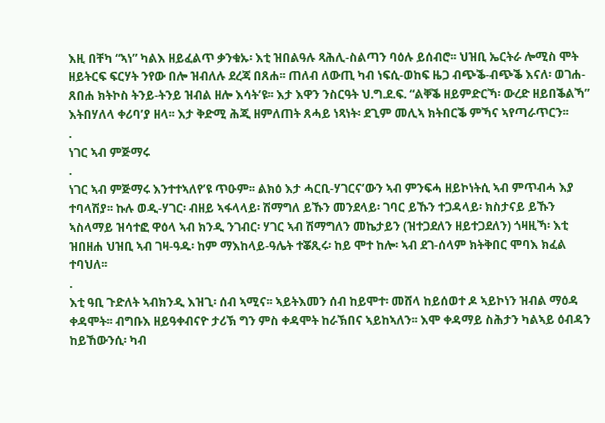እዚ በቸካ “ኣነ” ካልእ ዘይፈልጥ ቃንቁኡ፡ እቲ ዝበልዓሉ ጻሕሊ-ስልጣን ባዕሉ ይሰብሮ፡፡ ህዝቢ ኤርትራ ሎሚስ ሞት ዘይትርፍ ፍርሃት ንየው በሎ ዝብለሉ ደረጃ በጸሐ፡፡ ጠለብ ለውጢ ካብ ነፍሲ-ወከፍ ዜጋ ብጭቕ-ብጭቕ እናለ፡ ወገሐ-ጸበሐ ክትኮስ ትንይ-ትንይ ዝብል ዘሎ እሳት’ዩ፡፡ እታ እዋን ንስርዓት ህ.ግ.ደ.ፍ. “ልቐቕ ዘይምድርኻ፡ ውረድ ዘይበቕልኻ” እትበሃለላ ቀሪባ’ያ ዘላ፡፡ እታ ቅድሚ ሕጂ ዘምለጠት ጸሓይ ነጻነት፡ ደጊም መሊኣ ክትበርቕ ምኻና ኣየጣራጥርን፡፡
.
ነገር ኣብ ምጅማሩ
.
ነገር ኣብ ምጅማሩ እንተተኣለየ’ዩ ጥዑም፡፡ ልክዕ እታ ሓርቢ-ሃገርና’ውን ኣብ ምንፍሓ ዘይኮነትሲ ኣብ ምጥብሓ እያ ተባላሽያ፡፡ ኩሉ ወዲ-ሃገር፡ ብዘይ ኣፋላላይ፡ ሽማግለ ይኹን መንደላይ፡ ገባር ይኹን ተጋዳላይ፡ ክስታናይ ይኹን ኣስላማይ ዝሳተፎ ዋዕላ ኣብ ክንዲ ንገብር፡ ሃገር ኣብ ሽማግለን መኬታይን (ዝተጋደለን ዘይተጋደለን) ጎዛዚኻ፡ እቲ ዝበዘሐ ህዝቢ ኣብ ገዛ-ዓዱ፡ ከም ማእከላይ-ዓሌት ተቖጺሩ፡ ከይ ሞተ ከሎ፡ ኣብ ደገ-ሰላም ክትቅበር ሞባእ ክፈል ተባህለ፡፡
.
እቲ ዓቢ ጉድለት ኣብክንዲ እዝጊ፡ ሰብ ኣሚና፡፡ ኣይትእመን ሰብ ከይሞተ፡ መሸላ ከይሰወተ ዶ ኣይኮነን ዝብል ማዕዳ ቀዳሞት፡፡ ብግቡእ ዘይዓቀብናዮ ታሪኽ ግን ምስ ቀዳሞት ከራኽበና ኣይከኣለን፡፡ እሞ ቀዳማይ ስሕታን ካልኣይ ዕብዳን ከይኸውንሲ፡ ካብ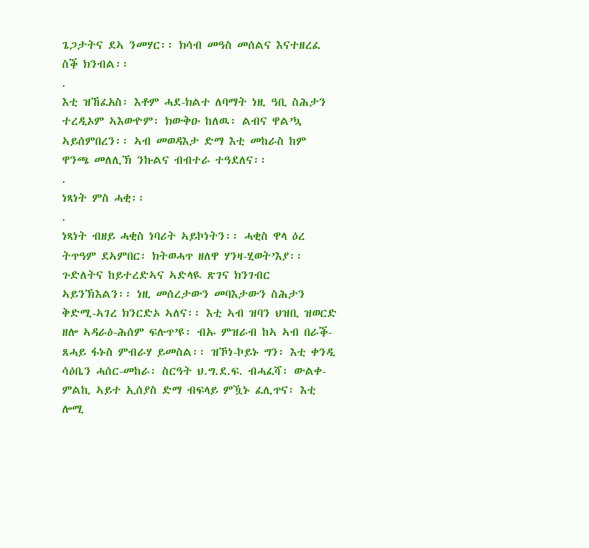ጌጋታትና ደኣ ንመሃር፡፡ ክሳብ መዓስ መሰልና እናተዘረፈ ስቕ ክንብል፡፡
.
እቲ ዝኸፈአስ፡ እቶም ሓደ-ክልተ ለባማት ነዚ ዓቢ ስሕታን ተረዲኦም ኣእውዮም፡ ክውቅዑ ከለዉ፡ ልብና ዋል’ኳ ኣይሰምበረን፡፡ ኣብ መወዳእታ ድማ እቲ መከራስ ከም ዋንጫ መለሊኽ ንኩልና ብብተራ ተዓደለና፡፡
.
ነጻነት ምስ ሓቂ፡፡
.
ነጻነት ብዘይ ሓቂስ ነባሪት ኣይኮነትን፡፡ ሓቂስ ዋላ ዕረ ትጥዓም ደኣምበር፡ ክትወሓጥ ዘለዋ ሃንዛ-ሂወት’እያ፡፡ ጉድለትና ከይተረድኣና ኣድላዪ ጽገና ክንገብር ኣይንኽእልን፡፡ ነዚ መሰረታውን መባእታውን ስሕታን ቅድሚ-ኣገረ ክንርድኦ ኣለና፡፡ እቲ ኣብ ዝባን ህዝቢ ዝወርድ ዘሎ ኣዳራዕ-ሕሰም ፍሉጥ’ዩ፡ ብኡ ምዝራብ ከኣ ኣብ በራቕ-ጸሓይ ፋኑስ ምብራሃ ይመስል፡፡ ዝኾነ-ኮይኑ ግን፡ እቲ ቀንዲ ሳዕቤን ሓሰር-መከራ፡ ስርዓት ህ.ግ.ደ.ፍ. ብሓፈሻ፡ ውልቀ-ምልኪ ኣይተ ኢሰያስ ድማ ብፍላይ ምዃኑ ፈሊጥና፡ እቲ ሎሚ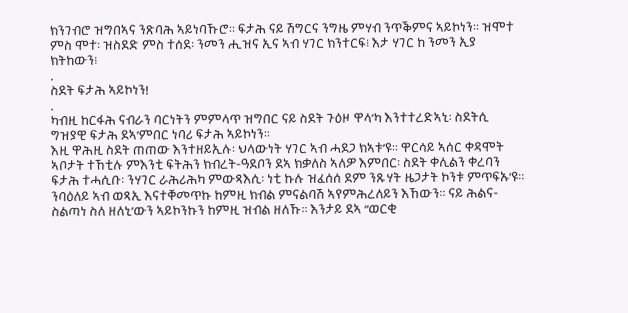ክንገብሮ ዝግበኣና ንጽባሕ ኣይነባኹሮ፡፡ ፍታሕ ናይ ሽግርና ንግዜ ምሃብ ንጥቕምና ኣይኮነን፡፡ ዝሞተ ምስ ሞተ፡ ዝስደድ ምስ ተሰደ፡ ንመን ሒዝና ኢና ኣብ ሃገር ክንተርፍ፧ እታ ሃገር ከ ንመን ኢያ ክትከውን፧
.
ስደት ፍታሕ ኣይኮነን!
.
ካብዚ ከርፋሕ ናብራን ባርነትን ምምላጥ ዝግበር ናይ ስደት ጉዕዞ ዋላ’ካ እንተተረድኣኒ፡ ስደትሲ ግዝያዊ ፍታሕ ደኣ’ምበር ነባሪ ፍታሕ ኣይኮነን፡፡
እዚ ዋሕዚ ስደት ጠጠው እንተዘይኢሉ፡ ህላውነት ሃገር ኣብ ሓደጋ ክኣቱ’ዩ፡፡ ዋርሳይ ኣሰር ቀዳሞት ኣቦታት ተኸቲሉ ምእንቲ ፍትሕን ክብረት-ዓደቦን ደኣ ክቃለስ ኣለዎ እምበር፡ ስደት ቀሊልን ቀረባን ፍታሕ ተሓሲቡ፡ ንሃገር ራሕሪሕካ ምውጻእሲ፡ ነቲ ኩሉ ዝፈሰሰ ደም ንጹሃት ዜጋታት ኮንቱ ምጥፍኡ’ዩ፡፡ ንባዕለይ ኣብ ወጻኢ እናተቐመጥኩ ከምዚ ክብል ምናልባሽ ኣየምሕረለይን እኸውን፡፡ ናይ ሕልና-ስልጣነ ስለ ዘለኒ’ውን ኣይኮንኩን ከምዚ ዝብል ዘለኹ፡፡ እንታይ ደኣ “ወርቂ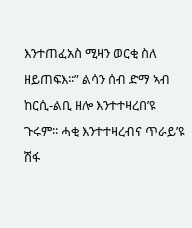እንተጠፈአስ ሚዛን ወርቂ ስለ ዘይጠፍእ፡፡” ልሳን ሰብ ድማ ኣብ ከርሲ-ልቢ ዘሎ እንተተዛረበ’ዩ ጉሩም፡፡ ሓቂ እንተተዛረብና ጥራይ’ዩ ሽፋ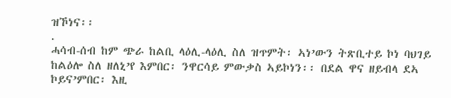ዝኾነና፡፡
.
ሓሳብ-ሰብ ከም ጭራ ከልቢ ላዕሊ-ላዕሊ ስለ ዝጥምት፡ ኣነ’ውን ትጽቢተይ ኮነ ባህገይ ከልዕሎ ስለ ዘለኒ’የ እምበር፡ ንዋርሳይ ምውቃስ ኣይኮነን፡፡ በደል ዋና ዘይብላ ደኣ ኮይና’ምበር፡ እዚ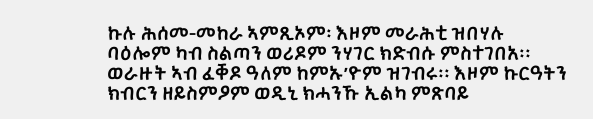ኩሉ ሕሰመ-መከራ ኣምጺኦም፡ እዞም መራሕቲ ዝበሃሉ ባዕሎም ካብ ስልጣን ወሪዶም ንሃገር ክድብሱ ምስተገበአ፡፡ ወራዙት ኣብ ፈቐዶ ዓለም ከምኡ’ዮም ዝገብሩ፡፡ እዞም ኩርዓትን ክብርን ዘይስምዖም ወዲኒ ክሓንኹ ኢልካ ምጽባይ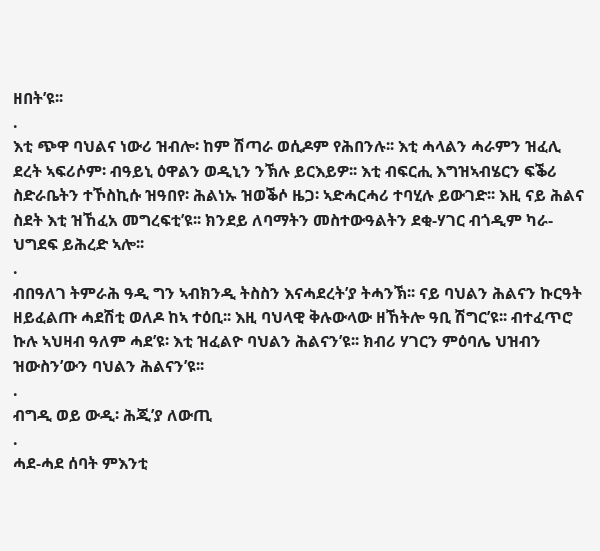ዘበት’ዩ፡፡
.
እቲ ጭዋ ባህልና ነውሪ ዝብሎ፡ ከም ሽጣራ ወሲዶም የሕበንሉ፡፡ እቲ ሓላልን ሓራምን ዝፈሊ ደረት ኣፍሪሶም፡ ብዓይኒ ዕዋልን ወዲኒን ንኽሉ ይርእይዎ፡፡ እቲ ብፍርሒ እግዝኣብሄርን ፍቕሪ ስድራቤትን ተኾስኪሱ ዝዓበየ፡ ሕልነኡ ዝወቕሶ ዜጋ፡ ኣድሓርሓሪ ተባሂሉ ይውገድ፡፡ እዚ ናይ ሕልና ስደት እቲ ዝኸፈአ መግረፍቲ’ዩ፡፡ ክንደይ ለባማትን መስተውዓልትን ደቂ-ሃገር ብጎዲም ካራ-ህግደፍ ይሕረድ ኣሎ፡፡
.
ብበዓለገ ትምራሕ ዓዲ ግን ኣብክንዲ ትስስን እናሓደረት’ያ ትሓንኽ፡፡ ናይ ባህልን ሕልናን ኩርዓት ዘይፈልጡ ሓደሽቲ ወለዶ ከኣ ተዕቢ፡፡ እዚ ባህላዊ ቅሉውላው ዘኸትሎ ዓቢ ሽግር’ዩ፡፡ ብተፈጥሮ ኩሉ ኣህዛብ ዓለም ሓደ’ዩ፡ እቲ ዝፈልዮ ባህልን ሕልናን’ዩ፡፡ ክብሪ ሃገርን ምዕባሌ ህዝብን ዝውስን’ውን ባህልን ሕልናን’ዩ፡፡
.
ብግዲ ወይ ውዲ፡ ሕጂ’ያ ለውጢ
.
ሓደ-ሓደ ሰባት ምእንቲ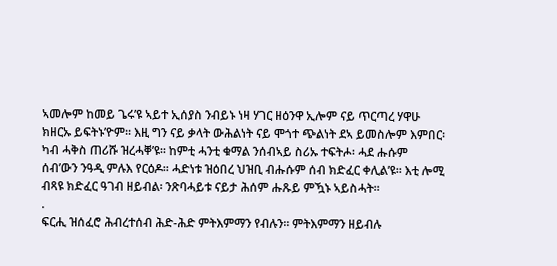ኣመሎም ከመይ ጌሩ’ዩ ኣይተ ኢሰያስ ንብይኑ ነዛ ሃገር ዘዕንዋ ኢሎም ናይ ጥርጣረ ሃዋሁ ክዘርኡ ይፍትኑ’ዮም፡፡ እዚ ግን ናይ ቃላት ውሕልነት ናይ ሞጎተ ጭልነት ደኣ ይመስሎም እምበር፡ ካብ ሓቅስ ጠሪሹ ዝረሓቐ’ዩ፡፡ ከምቲ ሓንቲ ቁማል ንሰብኣይ ስሪኡ ተፍትሖ፡ ሓደ ሑሱም ሰብ’ውን ንዓዲ ምሉእ የርዕዶ፡፡ ሓድነቱ ዝዕበረ ህዝቢ ብሑሱም ሰብ ክድፈር ቀሊል’ዩ፡፡ እቲ ሎሚ ብጻዩ ክድፈር ዓገብ ዘይብል፡ ንጽባሓይቱ ናይታ ሕሰም ሑጹይ ምዃኑ ኣይስሓት፡፡
.
ፍርሒ ዝሰፈሮ ሕብረተሰብ ሕድ-ሕድ ምትእምማን የብሉን፡፡ ምትእምማን ዘይብሉ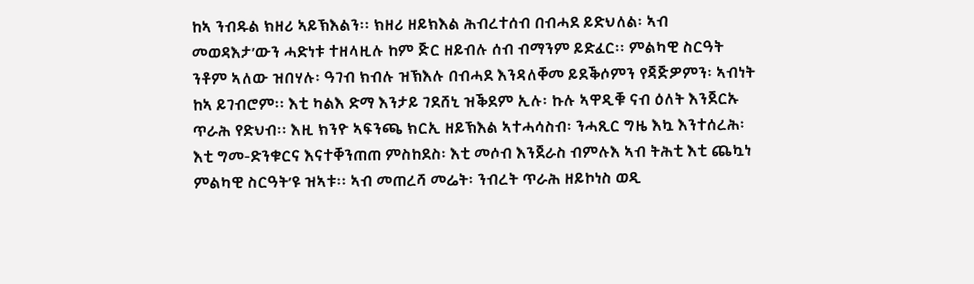ከኣ ንብዱል ክዘሪ ኣይኽእልን፡፡ ክዘሪ ዘይክእል ሕብረተሰብ በብሓደ ይድህለል፡ ኣብ መወዳእታ’ውን ሓድነቱ ተዘላዚሉ ከም ጅር ዘይብሉ ሰብ ብማንም ይድፈር፡፡ ምልካዊ ስርዓት ንቶም ኣለው ዝበሃሉ፡ ዓገብ ክብሉ ዝኽእሉ በብሓደ እንዳለቐመ ይደቕሶምን የጃጅዎምን፡ ኣብነት ከኣ ይገብሮም፡፡ እቲ ካልእ ድማ እንታይ ገደሸኒ ዝቕደም ኢሉ፡ ኩሉ ኣዋዲቑ ናብ ዕለት እንጀርኡ ጥራሕ የድህብ፡፡ እዚ ክንዮ ኣፍንጫ ክርኢ ዘይኽእል ኣተሓሳስብ፡ ንሓጺር ግዜ እኳ እንተሰረሕ፡ እቲ ግመ-ድንቁርና እናተቐንጠጠ ምስከደስ፡ እቲ መሶብ እንጀራስ ብምሉእ ኣብ ትሕቲ እቲ ጨኳነ ምልካዊ ስርዓት’ዩ ዝኣቱ፡፡ ኣብ መጠረሻ መሬት፡ ንብረት ጥራሕ ዘይኮነስ ወዲ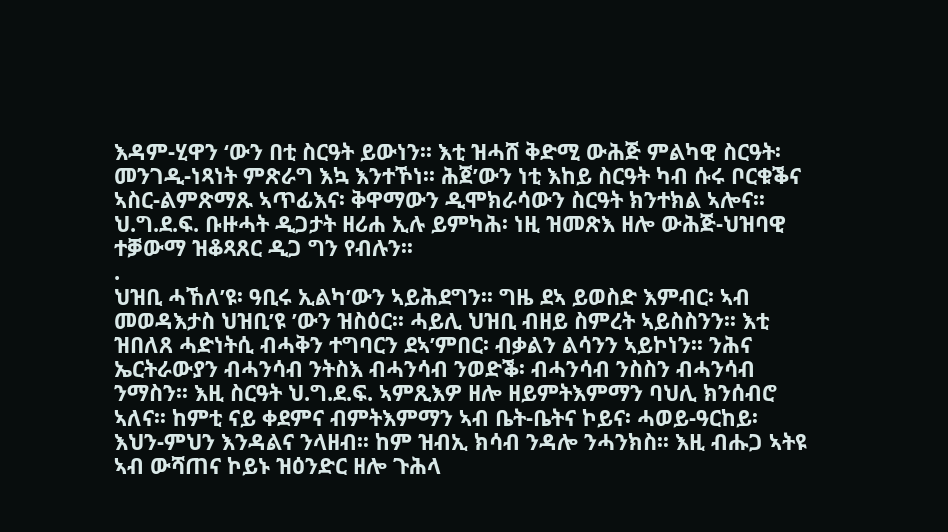እዳም-ሂዋን ‘ውን በቲ ስርዓት ይውነን፡፡ እቲ ዝሓሸ ቅድሚ ውሕጅ ምልካዊ ስርዓት፡ መንገዲ-ነጻነት ምጽራግ እኳ እንተኾነ፡፡ ሕጀ’ውን ነቲ እከይ ስርዓት ካብ ሱሩ ቦርቁቕና ኣስር-ልምጽማጹ ኣጥፊእና፡ ቅዋማውን ዲሞክራሳውን ስርዓት ክንተክል ኣሎና፡፡ ህ.ግ.ደ.ፍ. ቡዙሓት ዲጋታት ዘሪሐ ኢሉ ይምካሕ፡ ነዚ ዝመጽእ ዘሎ ውሕጅ-ህዝባዊ ተቓውማ ዝቆጻጸር ዲጋ ግን የብሉን፡፡
.
ህዝቢ ሓኸለ’ዩ፡ ዓቢሩ ኢልካ’ውን ኣይሕደግን፡፡ ግዜ ደኣ ይወስድ እምብር፡ ኣብ መወዳእታስ ህዝቢ’ዩ ’ውን ዝስዕር፡፡ ሓይሊ ህዝቢ ብዘይ ስምረት ኣይስስንን፡፡ እቲ ዝበለጸ ሓድነትሲ ብሓቅን ተግባርን ደኣ’ምበር፡ ብቃልን ልሳንን ኣይኮነን፡፡ ንሕና ኤርትራውያን ብሓንሳብ ንትስእ ብሓንሳብ ንወድቕ፡ ብሓንሳብ ንስስን ብሓንሳብ ንማስን፡፡ እዚ ስርዓት ህ.ግ.ደ.ፍ. ኣምጺእዎ ዘሎ ዘይምትእምማን ባህሊ ክንሰብሮ ኣለና፡፡ ከምቲ ናይ ቀደምና ብምትእምማን ኣብ ቤት-ቤትና ኮይና፡ ሓወይ-ዓርከይ፡ እህን-ምህን እንዳልና ንላዘብ፡፡ ከም ዝብኢ ክሳብ ንዳሎ ንሓንክስ፡፡ እዚ ብሑጋ ኣትዩ ኣብ ውሻጠና ኮይኑ ዝዕንድር ዘሎ ጉሕላ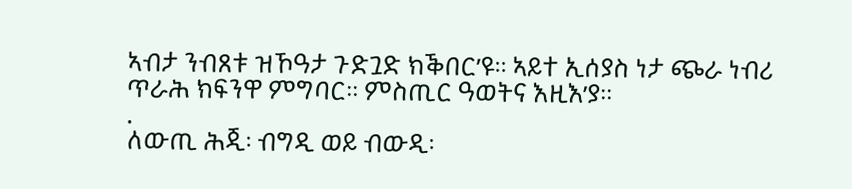ኣብታ ንብጸቱ ዝኾዓታ ጉድጓድ ክቕበር’ዩ፡፡ ኣይተ ኢሰያስ ነታ ጭራ ነብሪ ጥራሕ ክፍንዋ ምግባር፡፡ ምስጢር ዓወትና እዚእ’ያ፡፡
.
ለውጢ ሕጂ፡ ብግዲ ወይ ብውዲ፡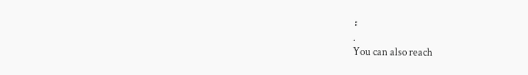፡
.
You can also reach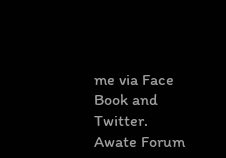me via Face Book and Twitter.
Awate Forum